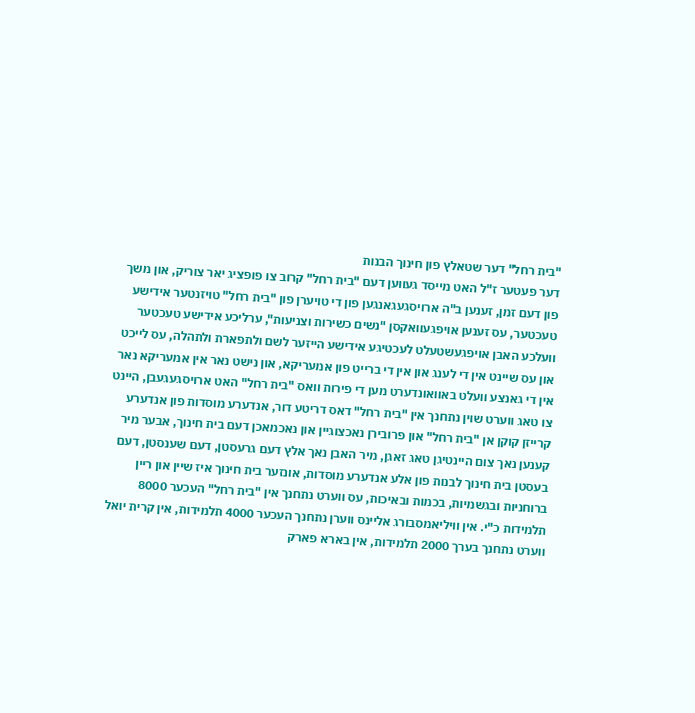"בית רחל" דער שטאלץ פון חינוך הבנות
דער פעטער ז"ל האט מייסד געווען דעם "בית רחל" קרוב צו פופציג יאר צוריק, און משך פון דעם זמן, זענען ב"ה ארויסגעגאנגען פון די טויערן פון "בית רחל" טויזנטער אידישע טעכטער, עס זענען אויפגעוואקסן "נשים כשירות וצניעות", ערליכע אידישע טעכטער וועלכע האבן אויפגעשטעלט לעכטיגע אידישע הייזער לשם ולתפארת ולתהלה, עס לייכט און עס שיינט אין די לענג און אין די ברייט פון אמעריקא, און נישט נאר אין אמעריקא נאר אין די גאנצע וועלט באוואונדערט מען די פירות וואס "בית רחל" האט ארויסגעגעבן, היינט צו טאג ווערט שוין נתחנך אין "בית רחל" דאס דריטע דור, אנדערע מוסדות פון אנדערע קרייזן קוקן אן "בית רחל" און פרובירן נאכצוגיין און נאכמאכן דעם בית חינוך, אבער מיר קענען נאך צום היינטיגן טאג זאגן, מיר האבן נאך אלץ דעם גרעסטן, דעם שענסטן, דעם בעסטן בית חינוך לבנות פון אלע אנדערע מוסדות, אונזער בית חינוך איז שיין און ריין ברוחניות ובגשמיות, בכמות ובאיכות, עס ווערט נתחנך אין "בית רחל" העכער 8000 תלמידות כ"י. אין וויליאמסבורג אליינס ווערן נתחנך העכער 4000 תלמידות, אין קרית יואל ווערט נתחנך בערך 2000 תלמידות, אין בארא פארק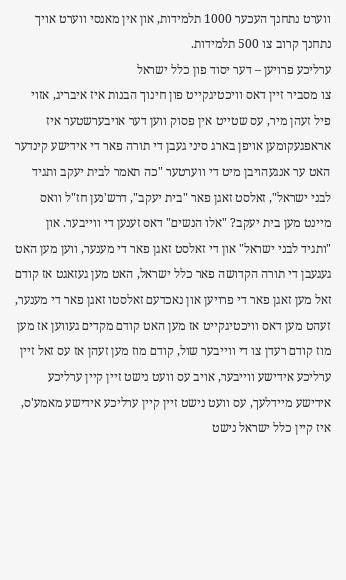ווערט נתחנך העכער 1000 תלמידות, און אין מאנסי ווערט אויך נתחנך קרוב צו 500 תלמידות.
ערליכע פרויען – דער יסוד פון כלל ישראל
צו מסביר זיין דאס וויכטיגקייט פון חינוך הבנות איז איבריג, אזוי פיל זעהן מיר, עס שטייט אין פסוק ווען דער אויבערשטער איז אראפגעקומען אויפן בארג סיני געבן די תורה פאר די אידישע קינדער האט ער אנגעהויבן מיט די ווערטער "כה תאמר לבית יעקב ותגיד לבני ישראל", זאלסט זאגן פאר "בית יעקב", דרש'נען חז"ל וואס מיינט מען בית יעקב? "אלו הנשים" דאס זענען די ווייבער. און "ותגיד לבני ישראל" און די זאלסט זאגן פאר די מענער, ווען מען האט געגעבן די תורה הקדושה פאר כלל ישראל, האט מען געזאגט אז קודם זאל מען זאגן פאר די פרויען און נאכדעם זאלסטו זאגן פאר די מענער, זעהט מען דאס וויכטיגקייט אז מען האט קודם מקדים געווען אז מען מוז קודם רעדן צו די ווייבער שול, קודם מוז מען זעהן אז עס זאל זיין ערליכע אידישע ווייבער, אויב עס וועט נישט זיין קיין ערליכע אידישע מיידלעך, עס וועט נישט זיין קיין ערליכע אידישע מאמע'ס, איז קיין כלל ישראל נישט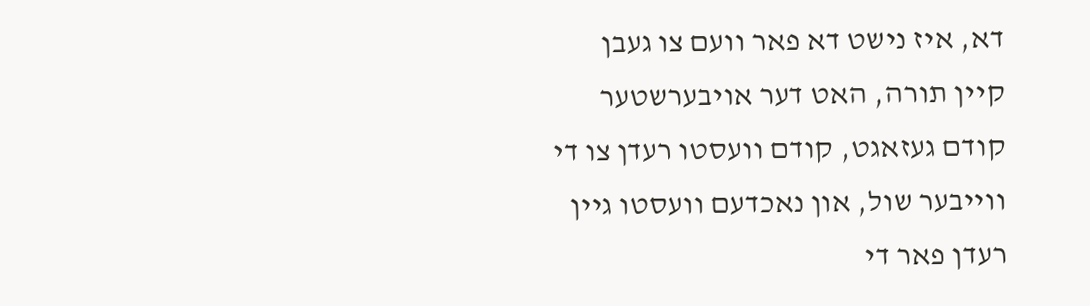דא, איז נישט דא פאר וועם צו געבן קיין תורה, האט דער אויבערשטער קודם געזאגט, קודם וועסטו רעדן צו די ווייבער שול, און נאכדעם וועסטו גיין רעדן פאר די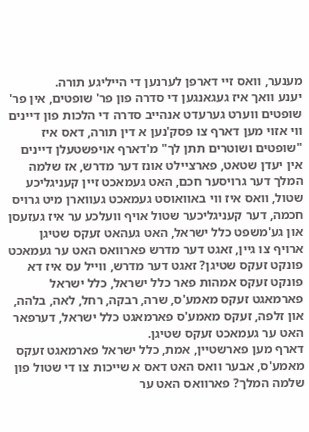מענער, וואס זיי דארפן לערנען די הייליגע תורה.
יענע וואך איז געגאנגען די סדרה פון פר' שופטים, אין פר' שופטים ווערט גערעדט אנהייב סדרה די הלכות פון דיינים ווי אזוי מען דארף צו פסק'נען א דין תורה, דאס איז "שופטים ושוטרים תתן לך" מ'דארף אויפשטעלן דיינים אין יעדן שטאט, פארציילט אונז דער מדרש, אז שלמה המלך דער גרויסער חכם, האט געמאכט זיין קעניגליכע שטול, וואס איז ווי באוואוסט געמאכט געווארן מיט גרויס חכמה, דער קעניגליכער שטול אויף וועלכע ער איז געזעסן און גע'משפט כלל ישראל, האט געהאט זעקס שטיגן ארויף צו גיין, זאגט דער מדרש פארוואס האט ער געמאכט פונקט זעקס שטיגן? זאגט דער מדרש, ווייל עס איז דא פונקט זעקס אמהות פאר כלל ישראל, כלל ישראל פארמאגט זעקס מאמע'ס, שרה, רבקה, רחל, לאה, בלהה, און זלפה, זעקס מאמע'ס פארמאגט כלל ישראל, דערפאר האט ער געמאכט זעקס שטיגן.
דארף מען פארשטיין, אמת, כלל ישראל פארמאגט זעקס מאמע'ס, אבער וואס האט דאס א שייכות צו די שטול פון שלמה המלך? פארוואס האט ער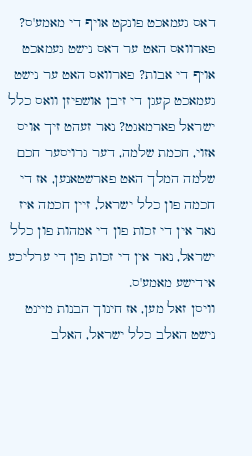דאס געמאכט פונקט אויף די מאמע'ס? פארוואס האט ער דאס נישט געמאכט אויף די אבות? פארוואס האט ער נישט געמאכט קעגן די זיבן אושפיזן וואס כלל ישראל פארמאגט? נאר זעהט זיך אויס אזוי, חכמת שלמה, דער גרויסער חכם שלמה המלך האט פארשטאנען, אז די חכמה פון כלל ישראל, זיין חכמה איז נאר אין די זכות פון די אמהות פון כלל ישראל, נאר אין די זכות פון די ערליכע אידישע מאמע'ס.
וויסן זאל מען, אז חינוך הבנות מיינט נישט האלב כלל ישראל, האלב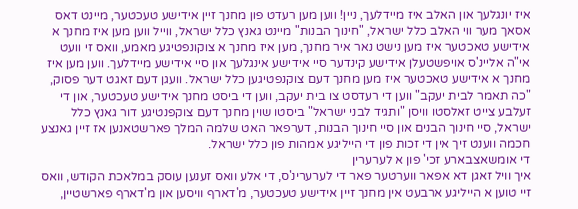איז יונגלעך און האלב איז מיידלעך, ניין! ווען מען רעדט פון מחנך זיין אידישע טעכטער, מיינט דאס אסאך מער ווי האלב כלל ישראל, "חינוך הבנות" מיינט גאנץ כלל ישראל, ווייל ווען מען איז מחנך א אידישע טאכטער איז מען נישט נאר איר מחנך, מען איז מחנך א צוקונפטיגע מאמע, וואס זי וועט אי"ה אליינ'ס אויפשטעלן אידישע קינדער סיי אידישע אינגלעך און סיי אידישע מיידלעך. ווען מען איז מחנך א אידישע טאכטער איז מען מחנך דעם צוקנפטיגען כלל ישראל. וועגן דעם זאגט דער פסוק, "כה תאמר לבית יעקב" ווען די רעדסט צו בית יעקב, ווען די ביסט מחנך אידישע טעכטער, און די זעלבע צייט זאלסטו וויסן "ותגיד לבני ישראל" ביסטו שוין מחנך דעם צוקפנטיגע דור גאנץ כלל ישראל, סיי חינוך הבנים און סיי חינוך הבנות, דערפאר האט שלמה המלך פארשטאנען אז זיין גאנצע חכמה ווענט זיך אין די זכות פון די הייליגע אמהות פון כלל ישראל.
די אומשאצבארע זכי' פון א לערערין
איך וויל זאגן דא אפאר ווערטער פאר די לערערינ'ס, די אלע וואס זענען עוסק במלאכת הקודש, וואס זיי טוען א הייליגע ארבעט אין מחנך זיין אידישע טעכטער, מ'דארף וויסען און מ'דארף פארשטיין,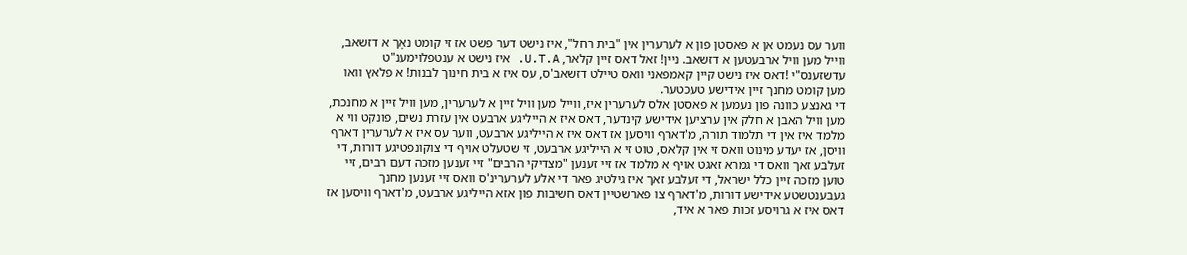ווער עס נעמט אן א פאסטן פון א לערערין אין "בית רחל", איז נישט דער פשט אז זי קומט נאָך א דזשאב, ווייל מען וויל ארבעטען א דזשאב. ניין! זאל דאס זיין קלאר, U.T.A. איז נישט א ענטפלוימענ"ט עדשזענס"י !דאס איז נישט קיין קאמפאני וואס טיילט דזשאב'ס, עס איז א בית חינוך לבנות! א פלאץ וואו מען קומט מחנך זיין אידישע טעכטער.
די גאנצע כוונה פון נעמען א פאסטן אלס לערערין איז, ווייל מען וויל זיין א לערערין, מען וויל זיין א מחנכת, מען וויל האבן א חלק אין ערציען אידישע קינדער, דאס איז א הייליגע ארבעט אין עזרת נשים, פונקט ווי א מלמד איז אין די תלמוד תורה, מ'דארף וויסען אז דאס איז א הייליגע ארבעט, ווער עס איז א לערערין דארף וויסן, אז יעדע מינוט וואס זי אין קלאס, טוט זי א הייליגע ארבעט, זי שטעלט אויף די צוקונפטיגע דורות, די זעלבע זאך וואס די גמרא זאגט אויף א מלמד אז זיי זענען "מצדיקי הרבים" זיי זענען מזכה דעם רבים, זיי טוען מזכה זיין כלל ישראל, די זעלבע זאך איז גילטיג פאר די אלע לערערינ'ס וואס זיי זענען מחנך געבענטשטע אידישע דורות, מ'דארף צו פארשטיין דאס חשיבות פון אזא הייליגע ארבעט, מ'דארף וויסען אז דאס איז א גרויסע זכות פאר א איד,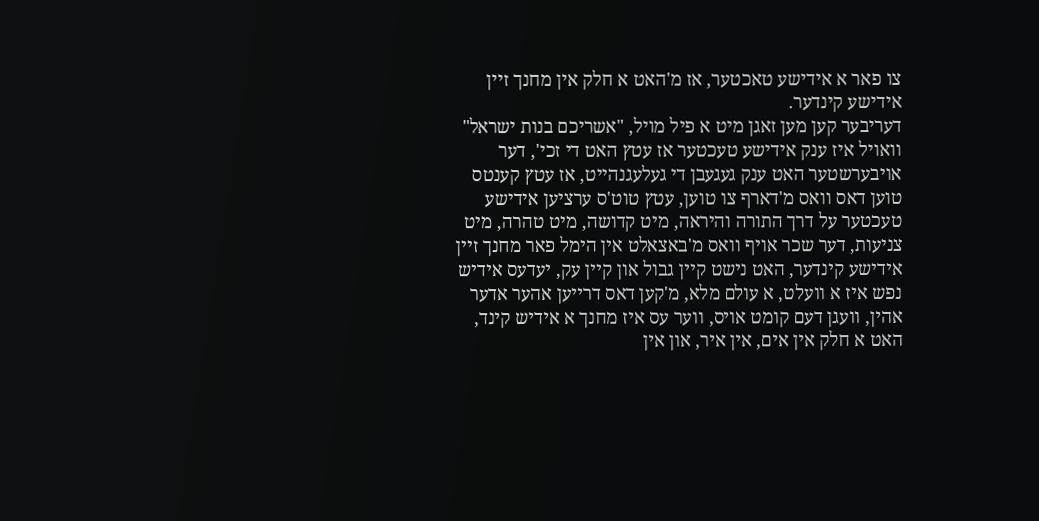צו פאר א אידישע טאכטער, אז מ'האט א חלק אין מחנך זיין אידישע קינדער.
דעריבער קען מען זאגן מיט א פיל מויל, "אשריכם בנות ישראל" וואויל איז ענק אידישע טעכטער אז עטץ האט די זכי', דער אויבערשטער האט ענק געגעבן די געלעגנהייט, אז עטץ קענטס טוען דאס וואס מ'דארף צו טוען, עטץ טוט'ס ערציען אידישע טעכטער על דרך התורה והיראה, מיט קדושה, מיט טהרה, מיט צניעות, דער שכר אויף וואס מ'באצאלט אין הימל פאר מחנך זיין אידישע קינדער, האט נישט קיין גבול און קיין עק, יעדעס אידיש נפש איז א וועלט, א עולם מלא, מ'קען דאס דרייען אהער אדער אהין, וועגן דעם קומט אויס, ווער עס איז מחנך א אידיש קינד, האט א חלק אין אים, אין איר, און אין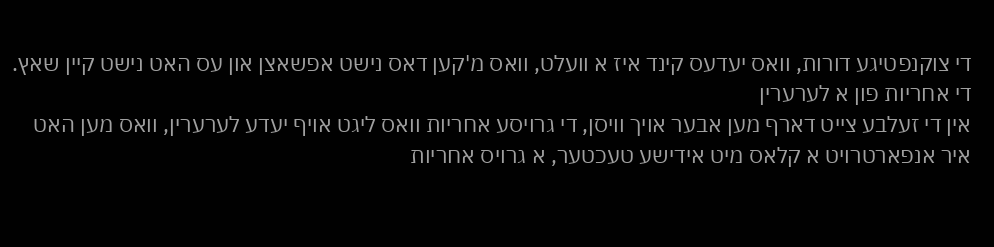די צוקנפטיגע דורות, וואס יעדעס קינד איז א וועלט, וואס מ'קען דאס נישט אפשאצן און עס האט נישט קיין שאץ.
די אחריות פון א לערערין
אין די זעלבע צייט דארף מען אבער אויך וויסן, די גרויסע אחריות וואס ליגט אויף יעדע לערערין, וואס מען האט איר אנפארטרויט א קלאס מיט אידישע טעכטער, א גרויס אחריות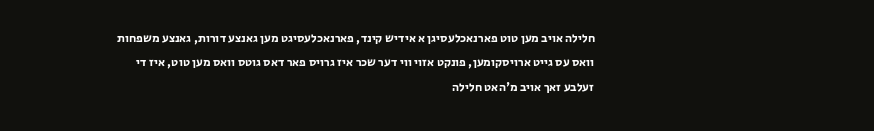חלילה אויב מען טוט פארנאכלעסיגן א אידיש קינד, פארנאכלעסיגט מען גאנצע דורות, גאנצע משפחות וואס עס גייט ארויסקומען, פונקט אזוי ווי דער שכר איז גרויס פאר דאס גוטס וואס מען טוט, איז די זעלבע זאך אויב מ'האט חלילה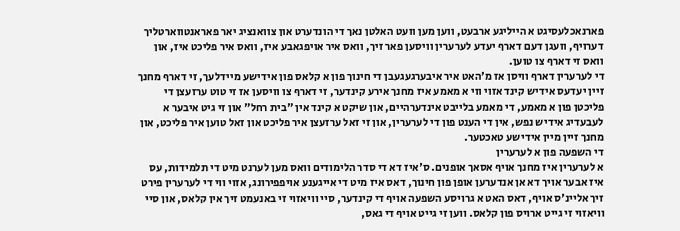פארנאכלעסיגט א הייליגע ארבעט, ווען מען וועט האלטן נאך די הונדערט און צוואנציג יאר פאראנטווארטליך דערויף, וועגן דעם דארף יעדע לערערין וויסען פאר זיך, וואס איר אויפגאבע איז, וואס איר פליכט איז, און וואס זי דארף צו טוען.
די לערערין דארף וויסן אז מ'האט איר איבערגעגעבן די חינוך פון א קלאס פון אידישע מיידלעך, זי דארף מחנך זיין יעדעס אידיש קינד אזוי ווי א מאמע איז מחנך אירע קינדער, זי דארף צו וויסען אז זי טוט ערזעצן די פליכטן פון א מאמע, די מאמע בלייבט אינדערהיים, און שיקט א קינד אין "בית רחל" און זי גיט איבער א לעבעדיג אידיש נפש, אין די הענט פון די לערערין, און זי זאל ערזעצן איר פליכט און זאל טוען איר פליכט, און מחנך זיין מיין אידישע טאכטער.
די השפעה פון א לערערין
א לערערין איז מחנך אויף אסאך אופנים. ס'איז דא די סדר הלימודים וואס מען לערנט מיט די תלמידות, עס איז אבער אויך דא אן אנדערען אופן פון חינוך, דאס איז מיט די אייגענע אויפפירונג, אזוי ווי די לערערין פירט זיך אליינ'ס אויף, דאס האט א גרויסע השפעה אויף די קינדער, סיי וויאזוי זי באנעמט זיך אין קלאס, און סיי וויאזוי זי גייט ארויס פון קלאס. ווען זי גייט אויף די גאס,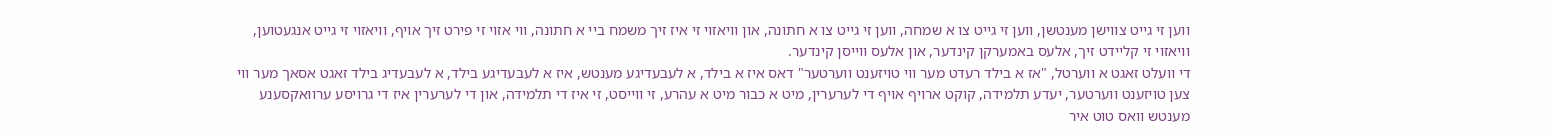ווען זי גייט צווישן מענטשן, ווען זי גייט צו א שמחה, ווען זי גייט צו א חתונה, און וויאזוי זי איז זיך משמח ביי א חתונה, ווי אזוי זי פירט זיך אויף, וויאזוי זי גייט אנגעטוען, וויאזוי זי קליידט זיך, אלעס באמערקן קינדער, און אלעס ווייסן קינדער.
די וועלט זאגט א ווערטל, "אז א בילד רעדט מער ווי טויזענט ווערטער" דאס איז א בילד, א לעבעדיגע מענטש, איז א לעבעדיגע בילד, א לעבעדיג בילד זאגט אסאך מער ווי צען טויזענט ווערטער, יעדע תלמידה, קוקט ארויף אויף די לערערין, מיט א כבור מיט א עהרע, זי ווייסט, זי איז די תלמידה, און די לערערין איז די גרויסע ערוואקסענע מענטש וואס טוט איר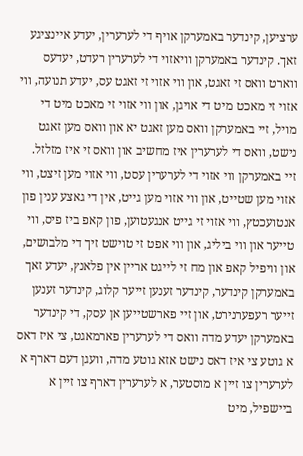ערציען, קינדער באמערקן אויף די לערערין, יעדע איינציגע זאך. קינדער באמערקן וויאזוי די לערערין רעדט, יעדעס ווארט וואס זי זאגט, און ווי אזוי זי זאגט עס, יעדע תנועה, ווי אזוי זי מאכט מיט די אויגן, און ווי אזוי זי מאכט מיט די מויל, זיי באמערקן וואס מען זאגט יא און וואס מען זאגט נישט, וואס די לערערין איז מחשיב און וואס זי איז מזלזל.
זיי באמערקן ווי אזוי די לערערין עסט, ווי אזוי מען זיצט, ווי אזוי מען שטייט, און ווי אזוי מען גייט, אין די גאצע ענין פון אנטועכטץ, ווי אזוי זי גייט אנגעטוען, פון קאפ ביז פיס, ווי טייער און ווי ביליג, און ווי אפט זי טוישט זיך די מלבושים, און וויפיל קאפ און מח זי לייגט אריין אין פלאנץ, יעדע זאך באמערקן קינדער, קינדער זענען זייער קלוג, קינדער זענען זייער רעפערנירט, און זיי פארשטייען אן עסק, די קינדער באמערקן יעדע מדה וואס די לערערין פארמאגט, צי איז דאס א גוטע צי איז דאס נישט אזא גוטע מדה, וועגן דעם דארף א לערערין צו זיין א מוסטער, א לערערין דארף צו זיין א ביישפיל, מיט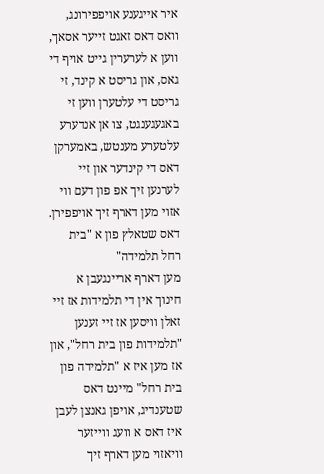איר אייגענע אויפפירונג, וואס דאס זאגט זייער אסאך, ווען א לערערין גייט אויף די גאס, און גריסט א קינד, זי גריסט די עלטערן ווען זי באגעגענגט, צו אן אנדערע עלטערע מענטש, באמערקן דאס די קינדער און זיי לערנען זיך אפ פון דעם ווי אזוי מען דארף זיך אויפפירן.
דאס שטאלץ פון א "בית רחל תלמידה"
מען דארף אריינגעבן א חינוך אין די תלמידות אז זיי זאלן וויסען אז זיי זענען "תלמידות פון בית רחל", און אז מען איז א "תלמידה פון בית רחל" מיינט דאס שטענדיג, אויפן גאנצן לעבן איז דאס א וועג ווייזער וויאזוי מען דארף זיך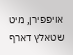אויפפירן, מיט שטאלץ דארף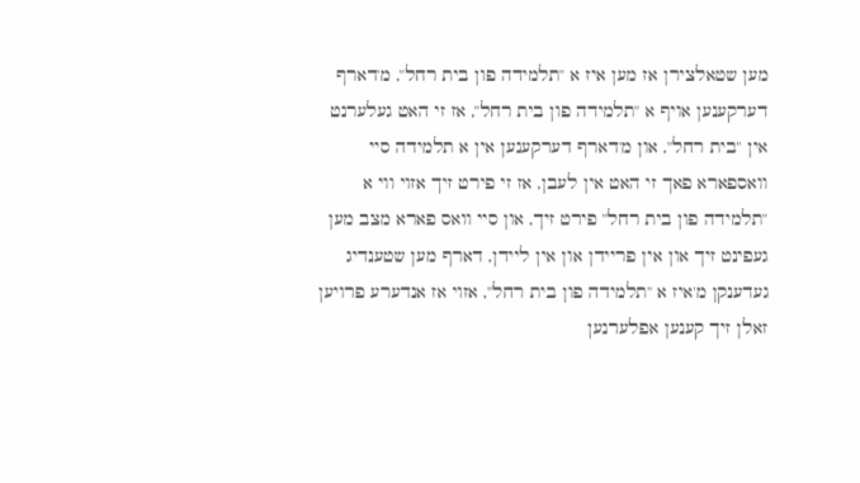מען שטאלצירן אז מען איז א "תלמידה פון בית רחל", מ'דארף דערקענען אויף א "תלמידה פון בית רחל", אז זי האט געלערנט אין "בית רחל", און מ'דארף דערקענען אין א תלמידה סיי וואספארא פאך זי האט אין לעבן, אז זי פירט זיך אזוי ווי א "תלמידה פון בית רחל" פירט זיך, און סיי וואס פארא מצב מען געפינט זיך און אין פריידן און אין ליידן, דארף מען שטענדיג געדענקן מ'איז א "תלמידה פון בית רחל", אזוי אז אנדערע פרויען זאלן זיך קענען אפלערנען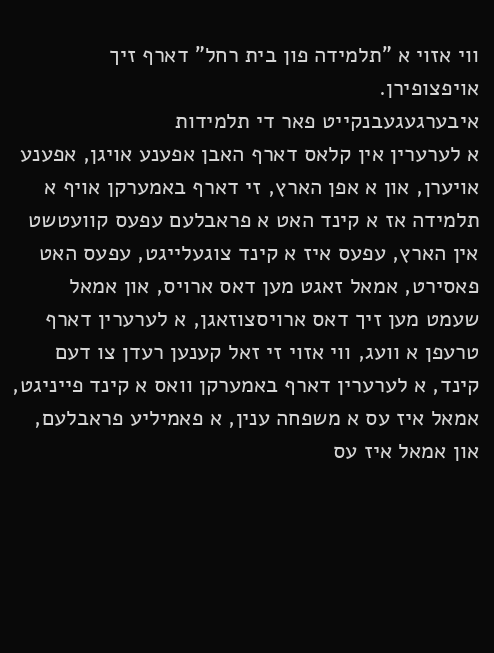ווי אזוי א "תלמידה פון בית רחל" דארף זיך אויפצופירן.
איבערגעגעבנקייט פאר די תלמידות
א לערערין אין קלאס דארף האבן אפענע אויגן, אפענע אויערן, און א אפן הארץ, זי דארף באמערקן אויף א תלמידה אז א קינד האט א פראבלעם עפעס קוועטשט אין הארץ, עפעס איז א קינד צוגעלייגט, עפעס האט פאסירט, אמאל זאגט מען דאס ארויס, און אמאל שעמט מען זיך דאס ארויסצוזאגן, א לערערין דארף טרעפן א וועג, ווי אזוי זי זאל קענען רעדן צו דעם קינד, א לערערין דארף באמערקן וואס א קינד פייניגט, אמאל איז עס א משפחה ענין, א פאמיליע פראבלעם, און אמאל איז עס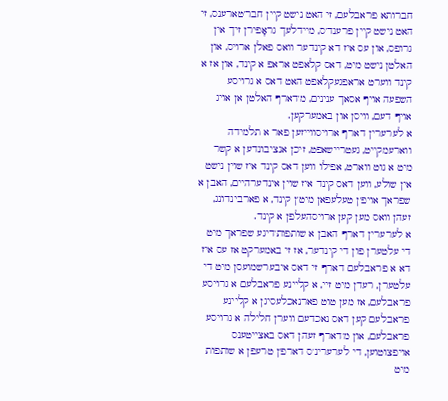חברותא פראבלעם, זי האט נישט קיין חבר'טארענס, זי האט נישט קיין פרענד'ס, מיידלעך גראָפירן זיך אין גרופס, און עס איז דא קינדער וואס פאלן ארויס, און האלטן נישט מיט, דאס קלאפט אראפ א קינד, און אז א קינד ווערט אראפגעקלאפט האט דאס א גרויסע השפעה אויף אסאך ענינים, מ'דארף האלטן אן אויג אויף דעם, וויסן און באמערקען.
א לערערין דארף ארויסווייזען פאר א תלמידה ווארעמקייט, געטריישאפט, זיכן אנציבונדען א קשר מיט א גוט ווארט, אפילו ווען דאס קינד איז שוין נישט אין שולע, ווען דאס קינד איז שוין אינדערהיים, האבן א שפראך אויפ'ן טעלעפאן מיט'ן קינד, א פארבינדונג, זעהן וואס מען קען ארויסהעלפן א קינד.
א לערערין דארף האבן א שותפות'דיגע שפראך מיט די עלטערן פון די קינדער, אז זי באמערקט אז עס איז דא א פראבלעם דארף זי דאס איבערשמועסן מיט די עלטערן, רעדן מיט זיי, א קליינע פראבלעם א גרויסע פראבלעם, אז מען טוט פארנאכלעסיגן א קליינע פראבלעם קען דאס נאכדעם ווערן חלילה א גרויסע פראבלעם, און מ'דארף זעהן דאס באצייטענס אויפצוטוען, די לערערינ'ס דארפ'ן טרעפן א שותפות מיט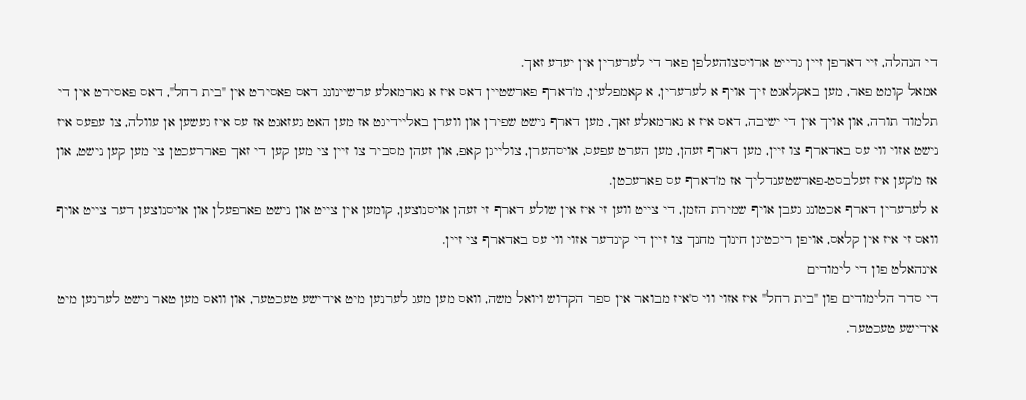די הנהלה, זיי דארפן זיין גרייט ארויסצוהעלפן פאר די לערערין אין יעדע זאך.
אמאל קומט פאר, מען באקלאגט זיך אויף א לערערין, א קאמפלעין, מ'דארף פארשטיין דאס איז א נארמאלע ערשיינונג דאס פאסירט אין "בית רחל", דאס פאסירט אין די תלמוד תורה, און אויך אין די ישיבה, דאס איז א נארמאלע זאך, מען דארף נישט שפירן און ווערן באליידיגט אז מען האט געזאגט אז עס איז געשען אן עוולה, צו עפעס איז נישט אזוי ווי עס באדארף צו זיין, מען דארף זעהן, מען הערט עפעס, אויסהערן, צולייגן קאפ, און זעהן מסביר צו זיין צי מען קען די זאך פאררעכטן צי מען קען נישט, און אז מ'קען איז זעלבסט-פארשטענדליך אז מ'דארף עס פארעכטן.
א לערערין דארף אכטונג געבן אויף שמירת הזמן, די צייט ווען זי איז אין שולע דארף זי זעהן אויסנוצען, קומען אין צייט און נישט פארפעלן און אויסנוצען דער צייט אויף וואס זי איז אין קלאס, אויפן ריכטיגן חינוך מחנך צו זיין די קינדער אזוי ווי עס באדארף צי זיין.
אינהאלט פון די לימודים
די סדר הלימודים פון "בית רחל" איז אזוי ווי ס'איז מבואר אין ספר הקדוש ויואל משה, וואס מען מעג לערנען מיט אידישע טעכטער, און וואס מען טאר נישט לערנען מיט אידישע טעכטער.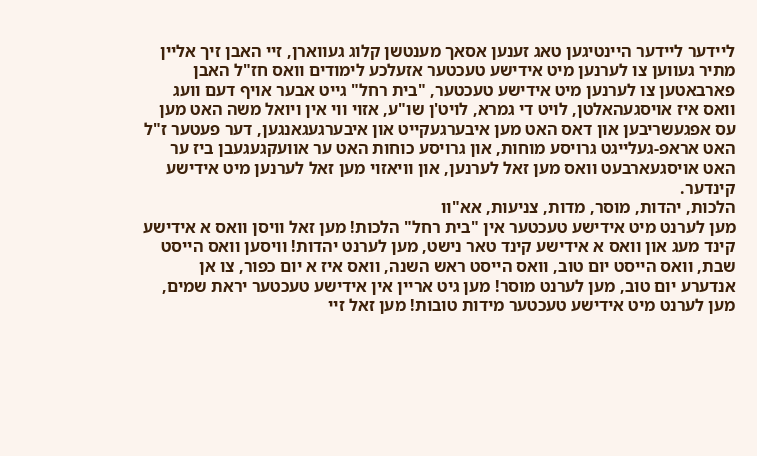ליידער ליידער היינטיגען טאג זענען אסאך מענטשן קלוג געווארן, זיי האבן זיך אליין מתיר געווען צו לערנען מיט אידישע טעכטער אזעלכע לימודים וואס חז"ל האבן פארבאטען צו לערנען מיט אידישע טעכטער, "בית רחל" גייט אבער אויף דעם וועג וואס איז אויסגעהאלטן, לויט די גמרא, לויט'ן שו"ע, אזוי ווי אין ויואל משה האט מען עס אפגעשריבען און דאס האט מען איבערגעקייט און איבערגעגאנגען, דער פעטער ז"ל האט אראפ-געלייגט גרויסע מוחות, און גרויסע כוחות האט ער אוועקגעגעבן ביז ער האט אויסגעארבעט וואס מען זאל לערנען, און וויאזוי מען זאל לערנען מיט אידישע קינדער.
הלכות, יהדות, מוסר, מדות, צניעות, אא"וו
מען לערנט מיט אידישע טעכטער אין "בית רחל" הלכות! מען זאל וויסן וואס א אידישע קינד מעג און וואס א אידישע קינד טאר נישט, מען לערנט יהדות! וויסען וואס הייסט שבת, וואס הייסט יום טוב, וואס הייסט ראש השנה, וואס איז א יום כפור, צו אן אנדערע יום טוב, מען לערנט מוסר! מען גיט אריין אין אידישע טעכטער יראת שמים, מען לערנט מיט אידישע טעכטער מידות טובות! מען זאל זיי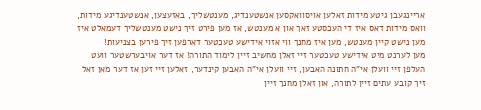אריינגעבן גיטע מידות זאלען אויסוואקסען אנשטענדיג, מענטשליך, באזעצען, אנשטענדיגע מידות, וואס מידות דאס איז די העכסטע זאך און א מענטש, אז מען פירט זיך נישט מענטשליך דעמאלט איז מען נישט קיין מענטש, מען איז מחנך ווי אזוי אידישע טעכטער דארפען זיך פירען בצניעות!
מען לערנט מיט אידישע טעכטער זיי זאלן מחשיב זיין לימוד התורה! אז דער אויבערשטער וועט העלפן זיי וועלן אי"ה חתונה האבען, זיי וועלן אי"ה האבען קינדער, זאלען זיי זען אז דער מאן זאל זיך קובע עתים זיין לתורה, און זאלן מחנך זיין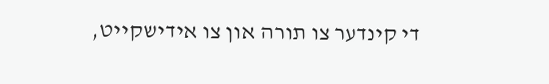די קינדער צו תורה און צו אידישקייט,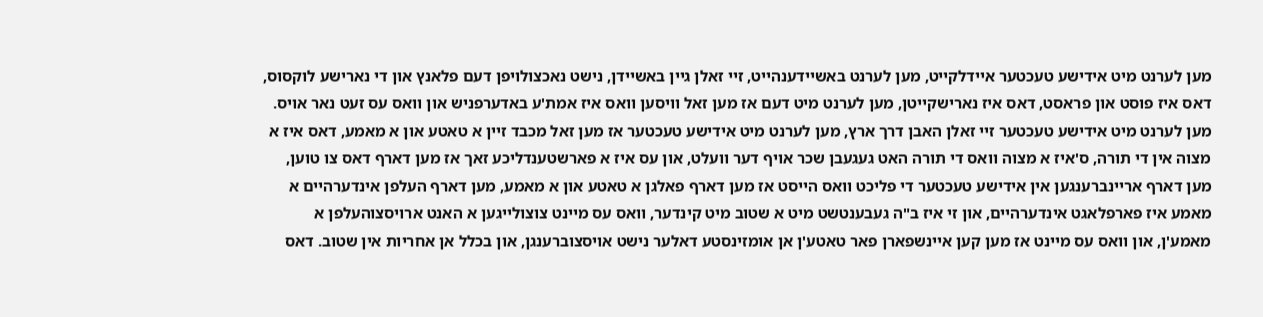מען לערנט מיט אידישע טעכטער איידלקייט, מען לערנט באשיידענהייט, זיי זאלן גיין באשיידן, נישט נאכצולויפן דעם פלאנץ און די נארישע לוקסוס, דאס איז פוסט און פראסט, דאס איז נארישקייטן, מען לערנט מיט דעם אז מען זאל וויסען וואס איז אמת'ע באדערפניש און וואס עס זעט נאר אויס.
מען לערנט מיט אידישע טעכטער זיי זאלן האבן דרך ארץ, מען לערנט מיט אידישע טעכטער אז מען זאל מכבד זיין א טאטע און א מאמע, דאס איז א מצוה אין די תורה, ס'איז א מצוה וואס די תורה האט געגעבן שכר אויף דער וועלט, און עס איז א פארשטענדליכע זאך אז מען דארף דאס צו טוען, מען דארף אריינברענגען אין אידישע טעכטער די פליכט וואס הייסט אז מען דארף פאלגן א טאטע און א מאמע, מען דארף העלפן אינדערהיים א מאמע איז פארפלאגט אינדערהיים, און זי איז ב"ה געבענטשט מיט א שטוב מיט קינדער, וואס עס מיינט צוצולייגען א האנט ארויסצוהעלפן א מאמע'ן, און וואס עס מיינט אז מען קען איינשפארן פאר טאטע'ן אן אומזינסטע דאלער נישט אויסצוברענגן, און בכלל אן אחריות אין שטוב. דאס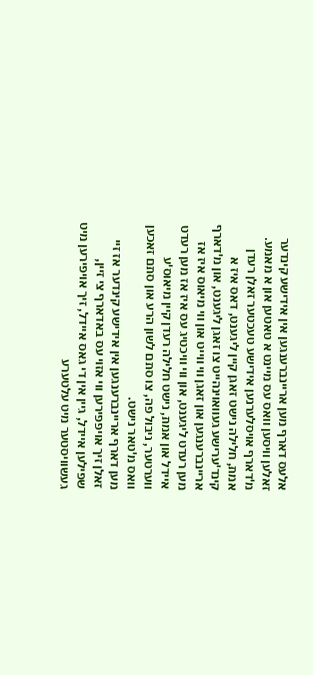אלעס דארף מען אריינברענגען אין אידישע קינדער זאלען וויסען וואס עס מיינט א טאטען און א מאמע.
מ'דארף אויסלערנען אידישע טעכטער זאלן רעדן אמת, חלילה נישט זאגן קיין ליגענט, דאס איז א קינד'ערישע געוואוינהייט צו זאגן ליגענט, און מ'דארף אריינברענגען און זאגן ווי ווייט און ווי מיאוס איז אז מען רעדט ליגענט, און ווי וויכטיג עס איז אז מען רעדט איידל און אמת, נישט חלילה רעדן קיין מיאוס'ע ווערטער, ניבול פה, צו סתם לשון הרע און סתם זאכען וואס מ'טאר נישט.
מען דארף אריינברענגען אין אידישע קינדער אז זיי זאלן זיך אויפפירען ווי אזוי עס באדארף צי זיין, שפילען איידל, גיין אין די גאס איידל, זיך אויפירען מיט געשוויסטער מיט עלטערע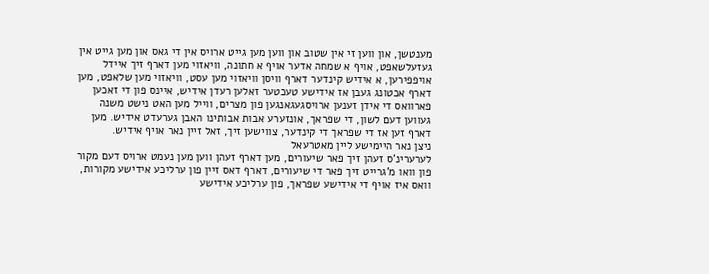מענטשן, און ווען זי אין שטוב און ווען מען גייט ארויס אין די גאס און מען גייט אין געזעלשאפט, אויף א שמחה אדער אויף א חתונה, וויאזוי מען דארף זיך איידל אויפפירען, א אידיש קינדער דארף וויסן וויאזוי מען עסט, וויאזוי מען שלאפט, מען דארף אכטונג געבן אז אידישע טעכטער זאלען רעדן אידיש, איינס פון די זאכען פארוואס די אידן זענען ארויסגעגאנגען פון מצרים, ווייל מען האט נישט משנה געווען דעם לשון, די שפראך, אונזערע אבות אבותינו האבן גערעדט אידיש. מען דארף זען אז די שפראך די קינדער, צווישען זיך, זאל זיין נאר אויף אידיש.
ניצן נאר היימישע ליין מאטרעאל
לערערינ'ס זעהן זיך פאר שיעורים, מען דארף זעהן ווען מען נעמט ארויס דעם מקור פון וואו מ'גרייט זיך פאר די שיעורים, דארף דאס זיין פון ערליכע אידישע מקורות, וואס איז אויף די אידישע שפראך, פון ערליכע אידישע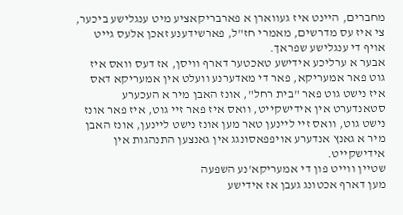מחברים, היינט איז געווארן א פארבריקאציע מיט ענגלישע ביכער, צי איז עס מדרשים, מאמרי חז"ל, פארשידענע זאכן אלעס גייט אויף די ענגלישע שפראך.
אבער א ערליכע אידישע טאכטער דארף וויסן, אז דעס וואס איז גוט פאר אמעריקא, פאר די מאדערנע וועלט אין אמעריקא דאס איז נישט גוט פאר "בית רחל", אונז האבן מיר א העכערע סטאנדערט אין אידישקייט, וואס איז פאר זיי גוט, איז פאר אונז נישט גוט, וואס זיי ליינען טאר מען אונז נישט ליינען, אונז האבן מיר א גאנץ אנדערע אויפפאסונגג אין גאנצען התנהגות אין אידישקייט.
שטיין ווייט פון די אמעריקא'נע השפעה
מען דארף אכטונג געבן אז אידישע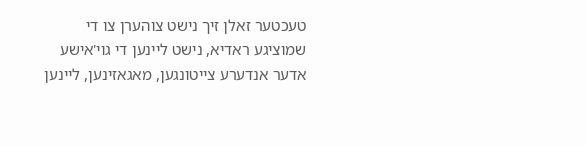טעכטער זאלן זיך נישט צוהערן צו די שמוציגע ראדיא, נישט ליינען די גוי'אישע אדער אנדערע צייטונגען, מאגאזינען, ליינען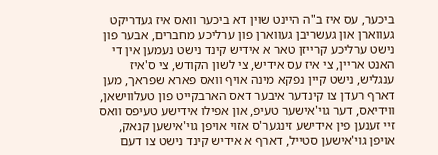ביכער, עס איז ב"ה היינט שוין דא ביכער וואס איז געדריקט געווארן און געשריבן געווארן פון ערליכע מחברים, אבער פון נישט ערליכע קרייזן טאר א אידיש קינד נישט נעמען אין די האנט אריין, צי איז עס אידיש, צי לשון הקודש, צי ס'איז ענגליש, נישט קיין נפקא מינה אויף וואס פארא שפראך, מען דארף רעדן צו קינדער איבער דאס הארבקייט פון טעלווישאן, ווידיאס, דער גוי'אישער טעיפ, און אפילו אידישע טעיפס וואס זיי זענען פין אידישע זינגער'ס אזוי אויפן גוי'אישען קנאק, אויפן גוי'אישען סטייל, דארף א אידיש קינד נישט צו דעם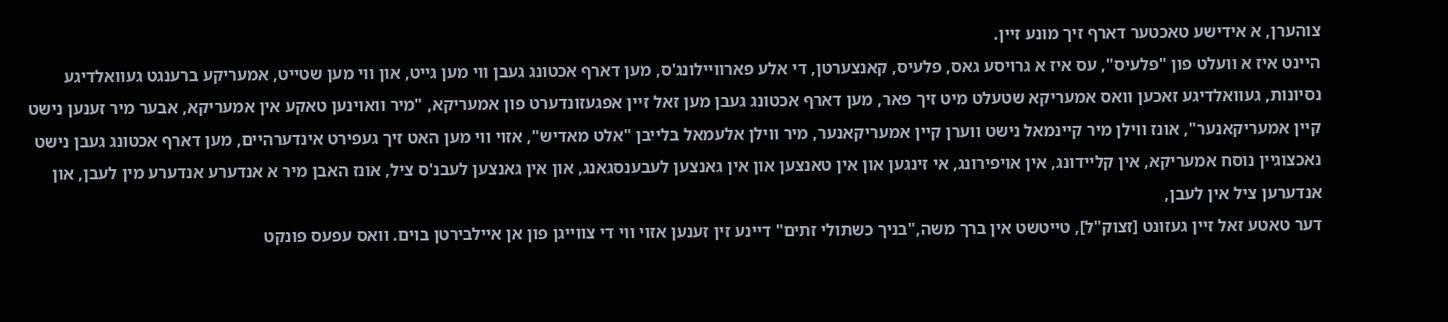צוהערן, א אידישע טאכטער דארף זיך מונע זיין.
היינט איז א וועלט פון "פלעיס", עס איז א גרויסע גאס, פלעיס, קאנצערטן, די אלע פארוויילונג'ס, מען דארף אכטונג געבן ווי מען גייט, און ווי מען שטייט, אמעריקע ברענגט געוואלדיגע נסיונות, געוואלדיגע זאכען וואס אמעריקא שטעלט מיט זיך פאר, מען דארף אכטונג געבן מען זאל זיין אפגעזונדערט פון אמעריקא, "מיר וואוינען טאקע אין אמעריקא, אבער מיר זענען נישט קיין אמעריקאנער", אונז ווילן מיר קיינמאל נישט ווערן קיין אמעריקאנער, מיר ווילן אלעמאל בלייבן "אלט מאדיש", אזוי ווי מען האט זיך געפירט אינדערהיים, מען דארף אכטונג געבן נישט נאכצוגיין נוסח אמעריקא, אין קליידונג, אין אויפירונג, אי זינגען און אין טאנצען און אין גאנצען לעבענסגאנג, און אין גאנצען לעבנ'ס ציל, אונז האבן מיר א אנדערע אנדערע מין לעבן, און אנדערען ציל אין לעבן,
דער טאטע זאל זיין געזונט [זצוק"ל], טייטשט אין ברך משה,"בניך כשתולי זתים" דיינע זין זענען אזוי ווי די צווייגן פון אן איילבירטן בוים. וואס עפעס פונקט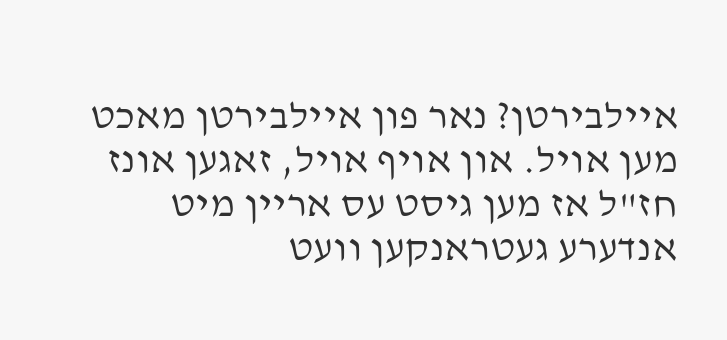איילבירטן? נאר פון איילבירטן מאכט מען אויל. און אויף אויל, זאגען אונז חז"ל אז מען גיסט עס אריין מיט אנדערע געטראנקען וועט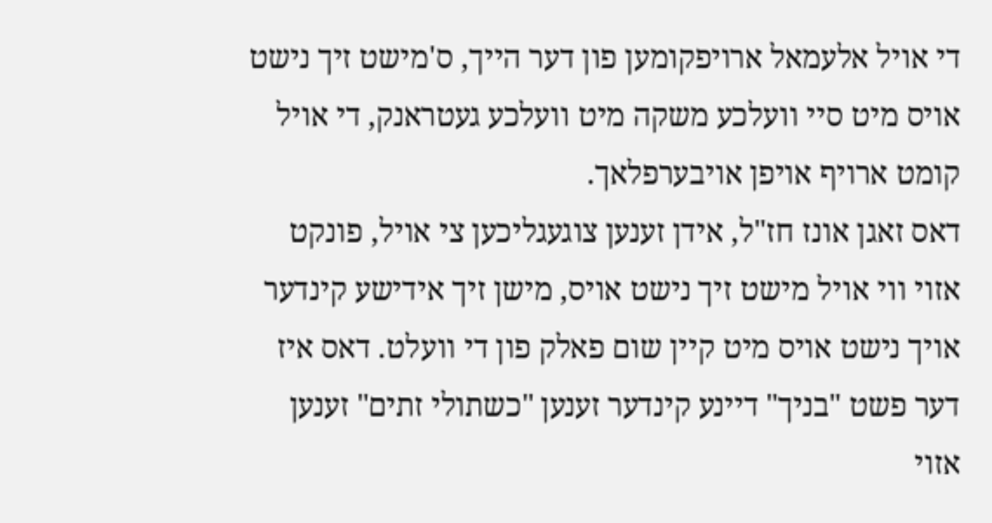די אויל אלעמאל ארויפקומען פון דער הייך, ס'מישט זיך נישט אויס מיט סיי וועלכע משקה מיט וועלכע געטראנק, די אויל קומט ארויף אויפן אויבערפלאך.
דאס זאגן אונז חז"ל, אידן זענען צוגעגליכען צי אויל, פונקט אזוי ווי אויל מישט זיך נישט אויס, מישן זיך אידישע קינדער אויך נישט אויס מיט קיין שום פאלק פון די וועלט. דאס איז דער פשט "בניך" דיינע קינדער זענען "כשתולי זתים" זענען אזוי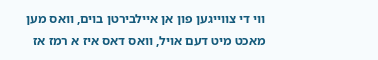ווי די צווייגען פון אן איילבירטן בוים, וואס מען מאכט מיט דעם אויל, וואס דאס איז א רמז אז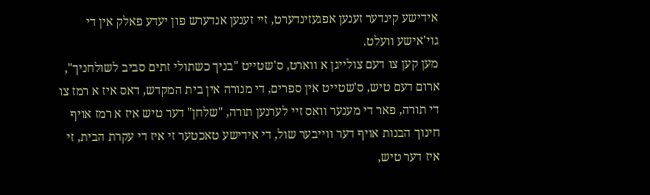אידישע קינדער זענען אפגעזינדערט, זיי זענען אנדערש פון יעדע פאלק אין די גוי'אישע וועלט.
מען קען צו דעם צולייגן א ווארט, ס'שטייט "בניך כשתולי זתים סביב לשולחניך", ארום דעם טיש, ס'שטייט אין ספרים, די מנורה אין בית המקדש, דאס איז א רמז צו די תורה, פאר די מענער וואס זיי לערנען תורה, "שלחן" דער טיש איז א רמז אויף חינוך הבנות אויף דער ווייבער שול, די אידישע טאכטער זי איז די עקרת הבית, זי איז דער טיש,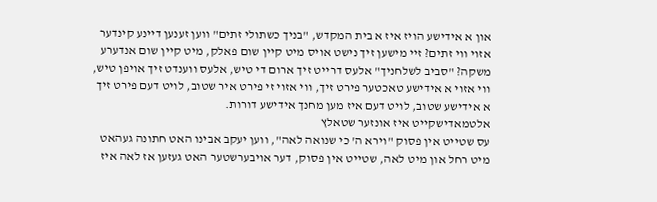און א אידישע הויז איז א בית המקדש, "בניך כשתולי זתים" ווען זענען דיינע קינדער אזוי ווי זתים? זיי מישען זיך נישט אויס מיט קיין שום פאלק, מיט קיין שום אנדערע משקה? "סביב לשלחניך" אלעס דרייט זיך ארום די טיש, אלעס ווענדט זיך אויפן טיש, ווי אזוי א אידישע טאכטער פירט זיך, ווי אזוי זי פירט איר שטוב, לויט דעם פירט זיך א אידישע שטוב, לויט דעם איז מען מחנך אידישע דורות.
אלטמאדישקייט איז אונזער שטאלץ
עס שטייט אין פסוק "וירא ה' כי שנואה לאה", ווען יעקב אבינו האט חתונה געהאט מיט רחל און מיט לאה, שטייט אין פסוק, דער אויבערשטער האט געזען אז לאה איז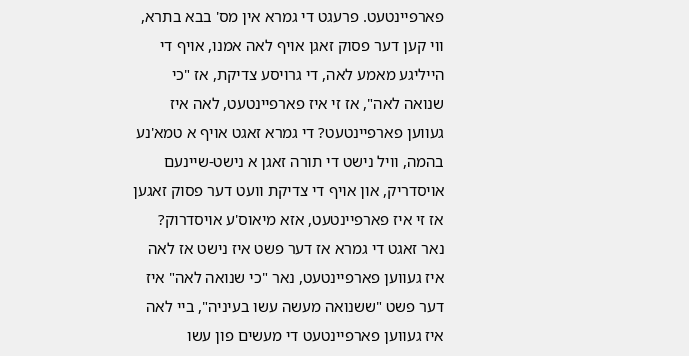פארפיינטעט. פרעגט די גמרא אין מס' בבא בתרא, ווי קען דער פסוק זאגן אויף לאה אמנו, אויף די הייליגע מאמע לאה, די גרויסע צדיקת, אז "כי שנואה לאה", אז זי איז פארפיינטעט, לאה איז געווען פארפיינטעט? די גמרא זאגט אויף א טמא'נע בהמה, וויל נישט די תורה זאגן א נישט-שיינעם אויסדריק, און אויף די צדיקת וועט דער פסוק זאגען אז זי איז פארפיינטעט, אזא מיאוס'ע אויסדרוק?
נאר זאגט די גמרא אז דער פשט איז נישט אז לאה איז געווען פארפיינטעט, נאר "כי שנואה לאה" איז דער פשט "ששנואה מעשה עשו בעיניה", ביי לאה איז געווען פארפיינטעט די מעשים פון עשו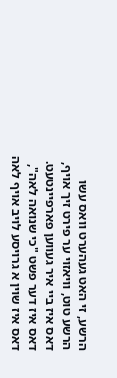הרשע, זי האט געהערט וואס עשו הרשע טוט, וויאזוי ער פירט זיך אויף, דאס איז ביי איר געווען פארפיינטעט. דאס איז דער פשט "כי שנואה לאה", דאס איז שוין א גרויסע לויב אויף לאה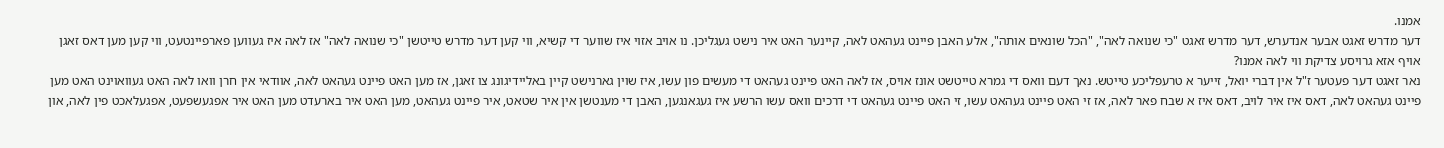אמנו.
דער מדרש זאגט אבער אנדערש, דער מדרש זאגט "כי שנואה לאה", "הכל שונאים אותה", אלע האבן פיינט געהאט לאה, קיינער האט איר נישט געגליכן. נו אויב אזוי איז שווער די קשיא, ווי קען דער מדרש טייטשן "כי שנואה לאה" אז לאה איז געווען פארפיינטעט, ווי קען מען דאס זאגן אויף אזא גרויסע צדיקת ווי לאה אמנו?
נאר זאגט דער פעטער ז"ל אין דברי יואל, זייער א טרעפליכע טייטש. נאך דעם וואס די גמרא טייטשט אונז אויס, אז לאה האט פיינט געהאט די מעשים פון עשו, איז שוין גארנישט קיין באליידיגונג צו זאגן, אז מען האט פיינט געהאט לאה, אוודאי אין חרן וואו לאה האט געוואוינט האט מען פיינט געהאט לאה, דאס איז איר לויב, דאס איז א שבח פאר לאה, אז זי האט פיינט געהאט עשו, זי האט פיינט געהאט די דרכים וואס עשו הרשע איז געגאנגען, האבן די מענטשן אין איר שטאט, איר פיינט געהאט, מען האט איר בארעדט מען האט איר אפגעשפעט, אפגעלאכט פין לאה, און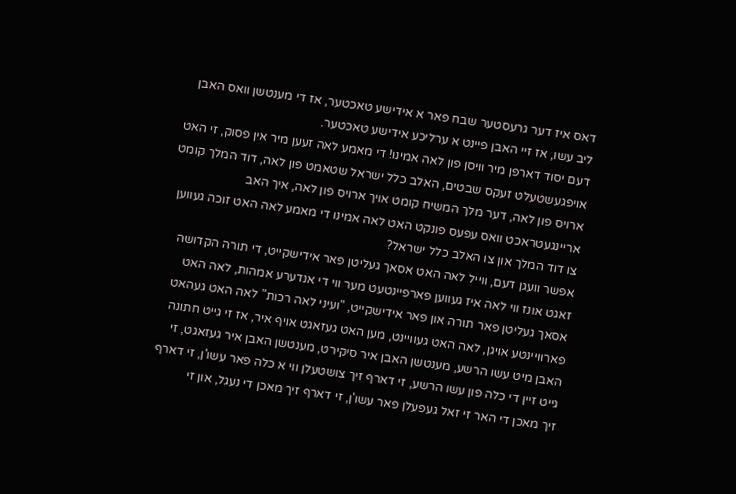דאס איז דער גרעסטער שבח פאר א אידישע טאכטער, אז די מענטשן וואס האבן ליב עשו, אז זיי האבן פיינט א ערליכע אידישע טאכטער.
דעם יסוד דארפן מיר וויסן פון לאה אמינו! די מאמע לאה זעען מיר אין פסוק, זי האט אויפגעשטעלט זעקס שבטים, האלב כלל ישראל שטאמט פון לאה, דוד המלך קומט ארויס פון לאה, דער מלך המשיח קומט אויך ארויס פון לאה, איך האב אריינגעטראכט וואס עפעס פונקט האט לאה אמינו די מאמע לאה האט זוכה געווען צו דוד המלך און צו האלב כלל ישראל?
אפשר וועגן דעם, ווייל לאה האט אסאך געליטן פאר אידישקייט, די תורה הקדושה זאגט אונז ווי לאה איז געווען פארפיינטעט מער ווי די אנדערע אמהות, לאה האט אסאך געליטן פאר תורה און פאר אידישקייט, "ועיני לאה רכות" לאה האט געהאט פארוויינטע אויגן, לאה האט געוויינט, מען האט געזאגט אויף איר, אז זי גייט חתונה האבן מיט עשו הרשע, מענטשן האבן איר סיקירט, מענטשן האבן איר געזאגט, זי גייט זיין די כלה פון עשו הרשע, זי דארף זיך צושטעלן ווי א כלה פאר עשו'ן, זי דארף זיך מאכן די האר זי זאל געפעלן פאר עשו'ן, זי דארף זיך מאכן די נעגל, און זי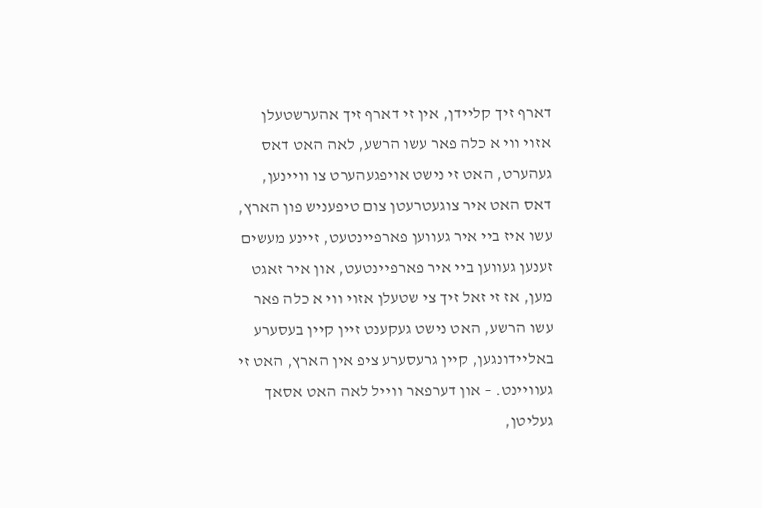דארף זיך קליידן, אין זי דארף זיך אהערשטעלן אזוי ווי א כלה פאר עשו הרשע, לאה האט דאס געהערט, האט זי נישט אויפגעהערט צו וויינען, דאס האט איר צוגעטרעטן צום טיפעניש פון הארץ, עשו איז ביי איר געווען פארפיינטעט, זיינע מעשים זענען געווען ביי איר פארפיינטעט, און איר זאגט מען, אז זי זאל זיך צי שטעלן אזוי ווי א כלה פאר עשו הרשע, האט נישט געקענט זיין קיין בעסערע באליידונגען, קיין גרעסערע ציפ אין הארץ, האט זי געוויינט. – און דערפאר ווייל לאה האט אסאך געליטן,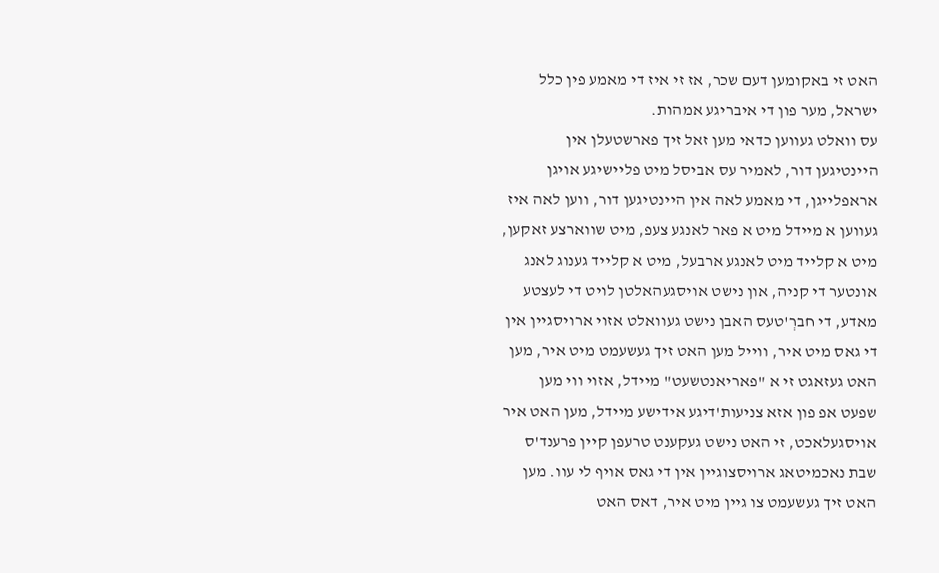האט זי באקומען דעם שכר, אז זי איז די מאמע פין כלל ישראל, מער פון די איבריגע אמהות.
עס וואלט געווען כדאי מען זאל זיך פארשטעלן אין היינטיגען דור, לאמיר עס אביסל מיט פליישיגע אויגן אראפלייגן, די מאמע לאה אין היינטיגען דור, ווען לאה איז געווען א מיידל מיט א פאר לאנגע צעפ, מיט שווארצע זאקען, מיט א קלייד מיט לאנגע ארבעל, מיט א קלייד גענוג לאנג אונטער די קניה, און נישט אויסגעהאלטן לויט די לעצטע מאדע, די חברְ'טעס האבן נישט געוואלט אזוי ארויסגיין אין די גאס מיט איר, ווייל מען האט זיך געשעמט מיט איר, מען האט געזאגט זי א "פאריאנטשעט" מיידל, אזוי ווי מען שפעט אפ פון אזא צניעות'דיגע אידישע מיידל, מען האט איר אויסגעלאכט, זי האט נישט געקענט טרעפן קיין פרענד'ס שבת נאכמיטאג ארויסצוגיין אין די גאס אויף לי עוו. מען האט זיך געשעמט צו גיין מיט איר, דאס האט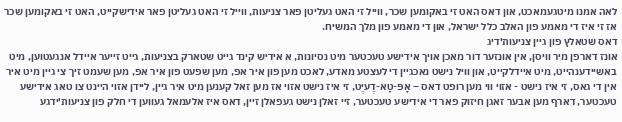לאה אמנו מיטגעמאכט, און דאס האט זי באקומען שכר, ווייל זי האט געליטן פאר צניעות, ווייל זי האט געליטן פאר אידישקייט, האט זי באקומען שכר אז זי איז די מאמע פון האלב כלל ישראל, און די מאמע פון מלך המשיח.
דאס שטאלץ פון גיין צניעות'דיג
אונז דארפן מיר וויסן, אין אונזער דור מאכן אויך אידישע טעכטער מיט נסיונות, א אידיש קינד גייט שטארק בצניעות, גייט זייער איידל אנגעטוען, מיט באשיידענהייט, מיט איידלקייט, און וויל נישט נאכגיין די לעצטע מאדע, לאכט מען פון איר אפ, מען שפעט פון איר אפ, מען שעמט זיך צי גיין מיט איר אין די גאס, זי איז נישט - אזוי ווי מען רופט דאס – אָפּ-טָא-דֶעיֶט, זי איז נישט אזוי אז מען זאל קענען מיט איר גיין, ליידן אזוי היינט צו טאג אידישע טעכטער, דארף מען אבער זאגן חיזוק פאר די אידישע טעכטער, זיי זאלן נישט געפאלן זיין, דאס איז אלעמאל געווען די חלק פון צניעות'ידגע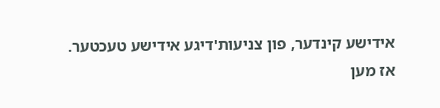אידישע קינדער, פון צניעות'דיגע אידישע טעכטער.
אז מען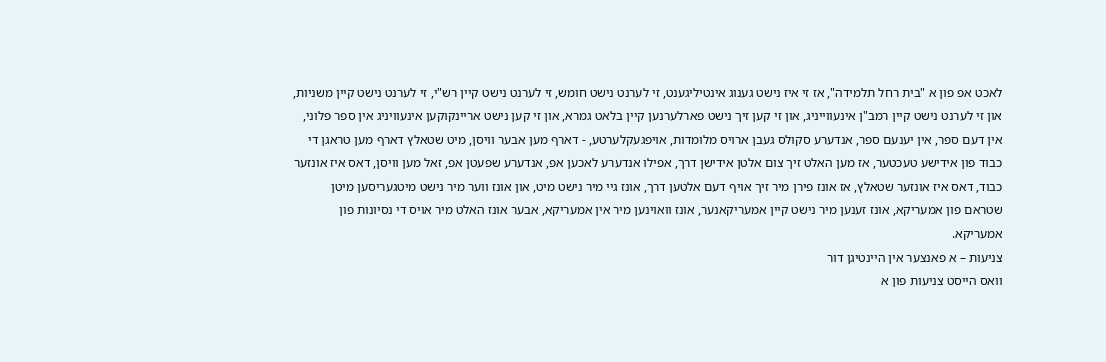לאכט אפ פון א "בית רחל תלמידה", אז זי איז נישט גענוג אינטיליגענט, זי לערנט נישט חומש, זי לערנט נישט קיין רש"י, זי לערנט נישט קיין משניות, און זי לערנט נישט קיין רמב"ן אינעווייניג, און זי קען זיך נישט פארלערנען קיין בלאט גמרא, און זי קען נישט אריינקוקען אינעוויניג אין ספר פלוני, אין דעם ספר, אין יענעם ספר, אנדערע סקולס געבן ארויס מלומדות, אויפגעקלערטע, - דארף מען אבער וויסן, מיט שטאלץ דארף מען טראגן די כבוד פון אידישע טעכטער, אז מען האלט זיך צום אלטן אידישן דרך, אפילו אנדערע לאכען אפ, אנדערע שפעטן אפ, זאל מען וויסן, דאס איז אונזער כבוד, דאס איז אונזער שטאלץ, אז אונז פירן מיר זיך אויף דעם אלטען דרך, אונז גיי מיר נישט מיט, און אונז ווער מיר נישט מיטגעריסען מיטן שטראם פון אמעריקא, אונז זענען מיר נישט קיין אמעריקאנער, אונז וואוינען מיר אין אמעריקא, אבער אונז האלט מיר אויס די נסיונות פון אמעריקא.
צניעות – א פאנצער אין היינטיגן דור
וואס הייסט צניעות פון א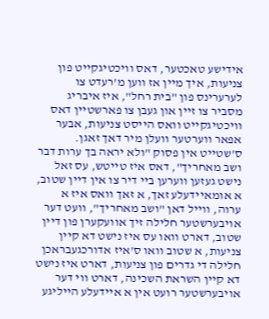אידישע טאכטער, דאס וויכטיגקייט פון צניעות, איך מיין אז ווען מ'רעדט צו לערערינס פון "בית רחל", איז איבריג מסביר צו זיין און געבן צו פארשטיין דאס וויכטיגקייט וואס הייסט צניעות, אבער אפאר ווערטער וועלן מיר דאך זאגן.
ס'שטייט אין פסוק "ולא יראה בך ערות דבר ושב מאחריך", דאס איז טייטש, עס זאל נישט געזען ווערען ביי דיר צו אין דיין שטוב, א אומאיידעלע זאך, א זאך וואס איז א ערוה, ווייל דאן "ושב מאחריך", וועט דער אויבערשטער חלילה זיך אוועקערן פון דיין שטוב, דארט וואו עס איז נישט דא קיין צניעות, א שטוב וואו ס'איז אדורכגעבראכן חלילה די גדרים פון צניעות, דארט איז נישט דא קיין השראת השכינה, דארט ווי דער אויבערשטער רועט אין א איידעלע הייליגע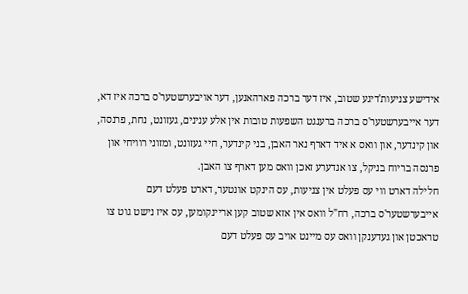אידישע צניעות'דיגע שטוב, איז דער ברכה פארהאנען, דער אויבערשטער'ס ברכה איז דא, דער אייבערשטער'ס ברכה ברענגט השפעות טובות אין אלע ענינים, געזונט, נחת, פרנסה, און קינדער, און וואס א איד דארף נאר האבן, בני קינדער, חיי געזונט, ומזוני רוויחי און פרנסה בריוח בניקל, צו אנדערע זאכן וואס מען דארף צו האבן.
חלילה דארט ווי עס פעלט אין צניעות, עס הינקט אונטער, דארט פעלט דעם אייבערשטער'ס ברכה, רח"ל וואס אין אזא שטוב קען אריינקומען, עס איז נישט גוט צו טראכטן און געדענקן וואס עס מיינט אויב עס פעלט דעם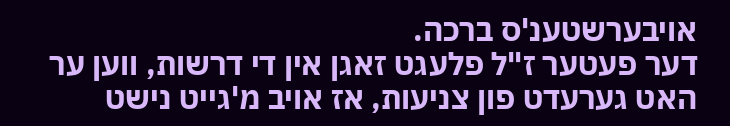אויבערשטענ'ס ברכה.
דער פעטער ז"ל פלעגט זאגן אין די דרשות, ווען ער האט גערעדט פון צניעות, אז אויב מ'גייט נישט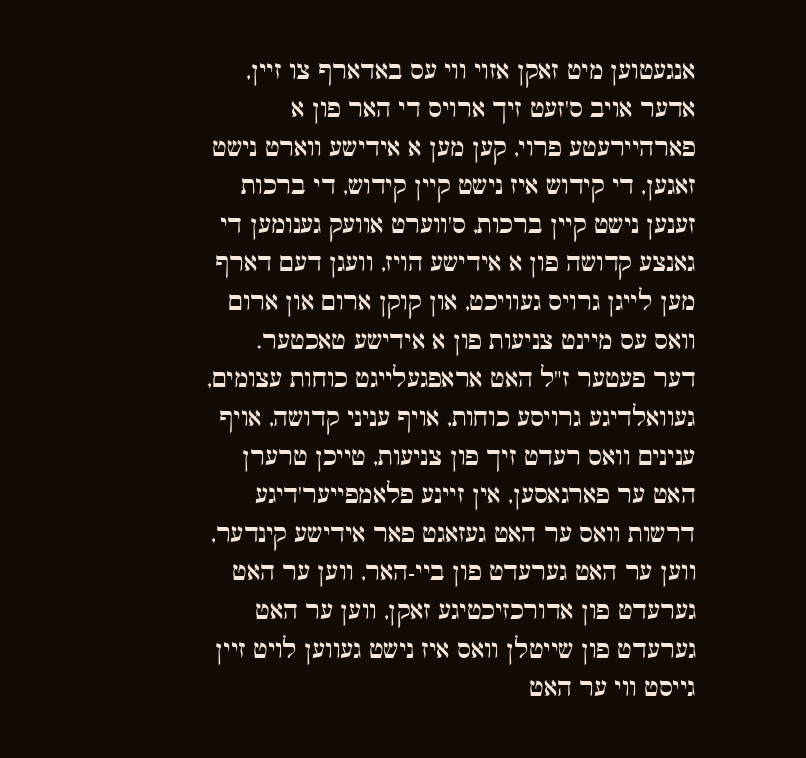אנגעטוען מיט זאקן אזוי ווי עס באדארף צו זיין, אדער אויב ס'זעט זיך ארויס די האר פון א פארהיירעטע פרוי, קען מען א אידישע ווארט נישט זאגען, די קידוש איז נישט קיין קידוש, די ברכות זענען נישט קיין ברכות, ס'ווערט אוועק גענומען די גאנצע קדושה פון א אידישע הויז, וועגן דעם דארף מען לייגן גרויס געוויכט, און קוקן ארום און ארום וואס עס מיינט צניעות פון א אידישע טאכטער.
דער פעטער ז"ל האט אראפגעלייגט כוחות עצומים, געוואלדיגע גרויסע כוחות, אויף עניני קדושה, אויף ענינים וואס רעדט זיך פון צניעות, טייכן טרערן האט ער פארגאסען, אין זיינע פלאמפייער'דיגע דרשות וואס ער האט געזאגט פאר אידישע קינדער, ווען ער האט גערעדט פון ביי-האר, ווען ער האט גערעדט פון אדורכזיכטיגע זאקן, ווען ער האט גערעדט פון שייטלן וואס איז נישט געווען לויט זיין גייסט ווי ער האט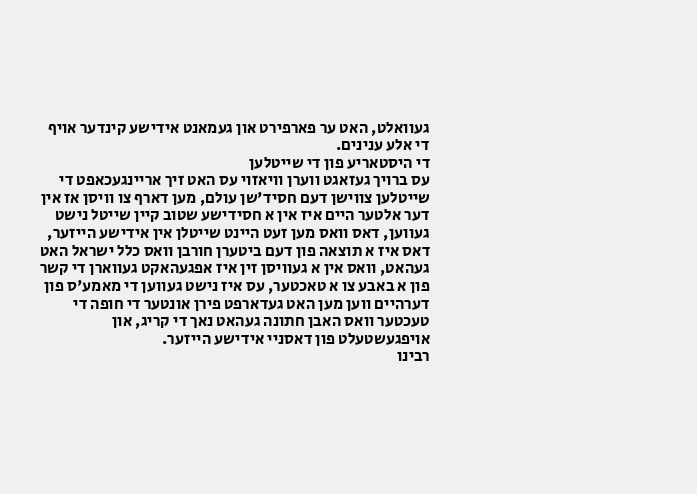געוואלט, האט ער פארפירט און געמאנט אידישע קינדער אויף די אלע ענינים.
די היסטאריע פון די שייטלען
עס ברויך געזאגט ווערן וויאזוי עס האט זיך אריינגעכאפט די שייטלען צווישן דעם חסיד'שן עולם, מען דארף צו וויסן אז אין דער אלטער היים איז אין א חסידישע שטוב קיין שייטל נישט געווען, דאס וואס מען זעט היינט שייטלן אין אידישע הייזער, דאס איז א תוצאה פון דעם ביטערן חורבן וואס כלל ישראל האט געהאט, וואס אין א געוויסן זין איז אפגעהאקט געווארן די קשר פון א באבע צו א טאכטער, עס איז נישט געווען די מאמע'ס פון דערהיים ווען מען האט געדארפט פירן אונטער די חופה די טעכטער וואס האבן חתונה געהאט נאך די קריג, און אויפגעשטעלט פון דאסניי אידישע הייזער.
רבינו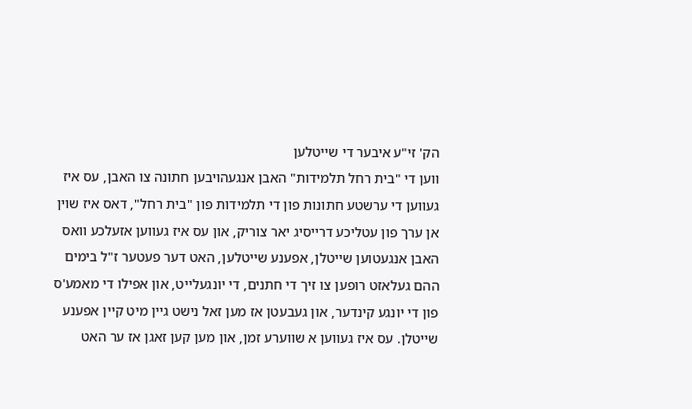הק' זי"ע איבער די שייטלען
ווען די "בית רחל תלמידות" האבן אנגעהויבען חתונה צו האבן, עס איז געווען די ערשטע חתונות פון די תלמידות פון "בית רחל", דאס איז שוין אן ערך פון עטליכע דרייסיג יאר צוריק, און עס איז געווען אזעלכע וואס האבן אנגעטוען שייטלן, אפענע שייטלען, האט דער פעטער ז"ל בימים ההם געלאזט רופען צו זיך די חתנים, די יונגעלייט, און אפילו די מאמע'ס פון די יונגע קינדער, און געבעטן אז מען זאל נישט גיין מיט קיין אפענע שייטלן. עס איז געווען א שווערע זמן, און מען קען זאגן אז ער האט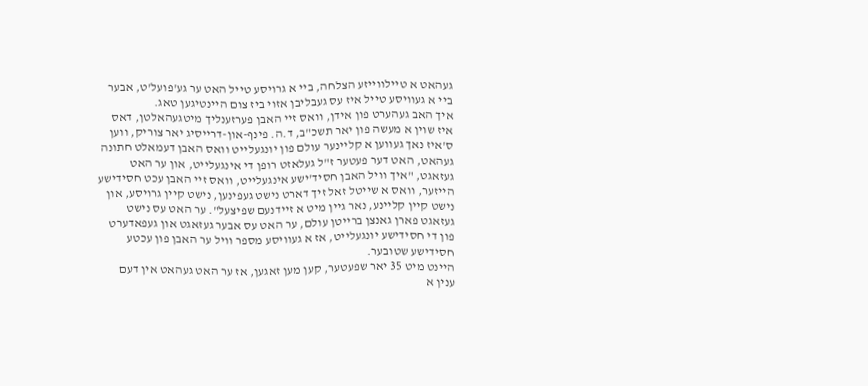געהאט א טיילווייזע הצלחה, ביי א גרויסע טייל האט ער גע'פועל'ט, אבער ביי א געוויסע טייל איז עס געבליבן אזוי ביז צום היינטיגען טאג.
איך האב געהערט פון אידן, וואס זיי האבן פערזענליך מיטגעהאלטן, דאס איז שוין א מעשה פון יאר תשכ"ב, ד.ה. פינף-און-דרייסיג יאר צוריק, ווען ס'איז נאך געווען א קליינער עולם פון יונגעלייט וואס האבן דעמאלט חתונה געהאט, האט דער פעטער ז"ל געלאזט רופן די אינגעלייט, און ער האט געזאגט, "איך וויל האבן חסיד'ישע אינגעלייט, וואס זיי האבן עכט חסידישע הייזער, וואס א שייטל זאל זיך דארט נישט געפינען, נישט קיין גרויסע, און נישט קיין קליינע, נאר גיין מיט א זיידנעם שפיצעל". ער האט עס נישט געזאגט פארן גאנצן ברייטן עולם, ער האט עס אבער געזאגט און געפאדערט פון די חסידישע יונגעלייט, אז א געוויסע מספר וויל ער האבן פון עכטע חסידישע שטובער.
היינט מיט 35 יאר שפעטער, קען מען זאגען, אז ער האט געהאט אין דעם ענין א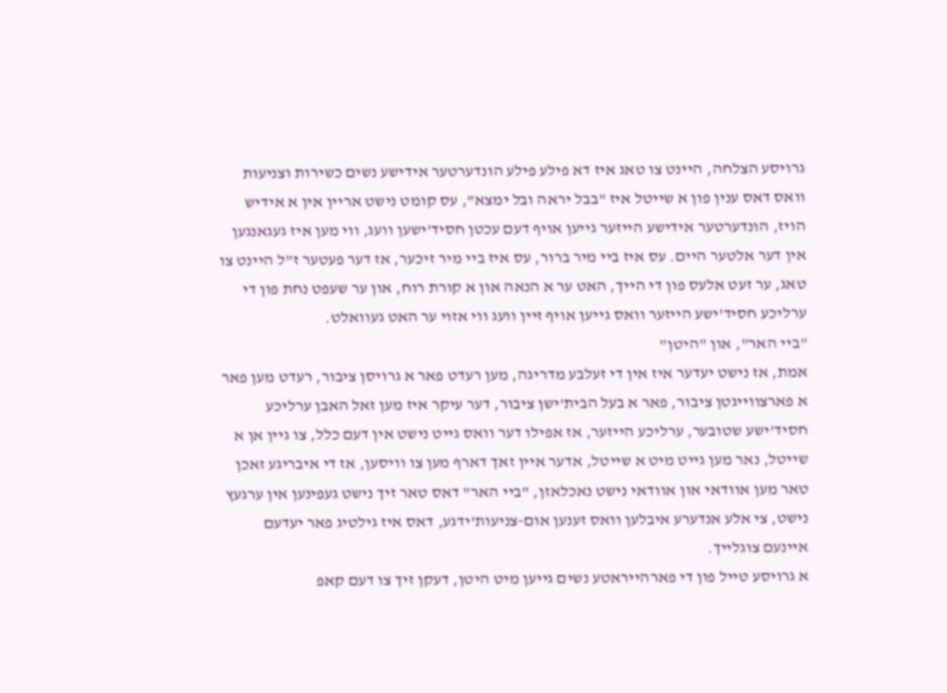גרויסע הצלחה, היינט צו טאג איז דא פילע פילע הונדערטער אידישע נשים כשירות וצניעות וואס דאס ענין פון א שייטל איז "בבל יראה ובל ימצא", עס קומט נישט אריין אין א אידיש הויז, הונדערטער אידישע הייזער גייען אויף דעם עכטן חסיד'ישען וועג, ווי מען איז געגאנגען אין דער אלטער היים. עס איז ביי מיר ברור, עס איז ביי מיר זיכער, אז דער פעטער ז"ל היינט צו טאג, ער זעט אלעס פון די הייך, האט ער א הנאה און א קורת רוח, און ער שעפט נחת פון די ערליכע חסיד'ישע הייזער וואס גייען אויף זיין וועג ווי אזוי ער האט געוואלט.
"ביי האר", און "היטן"
אמת, אז נישט יעדער איז אין די זעלבע מדריגה, מען רעדט פאר א גרויסן ציבור, רעדט מען פאר א פארצווייגטן ציבור, פאר א בעל הבית'ישן ציבור, דער עיקר איז מען זאל האבן ערליכע חסיד'ישע שטובער, ערליכע הייזער, אז אפילו דער וואס גייט נישט אין דעם כלל, צו גיין אן א שייטל, נאר מען גייט מיט א שייטל, אדער איין זאך דארף מען צו וויסען, אז די איבריגע זאכן טאר מען אוודאי און אוודאי נישט נאכלאזן, "ביי האר" דאס טאר זיך נישט געפינען אין ערגעץ נישט, צי אלע אנדערע איבלען וואס זענען אום-צניעות'ידגע, דאס איז גילטיג פאר יעדעם איינעם צוגלייך.
א גרויסע טייל פון די פארהייראטע נשים גייען מיט היטן, דעקן זיך צו דעם קאפ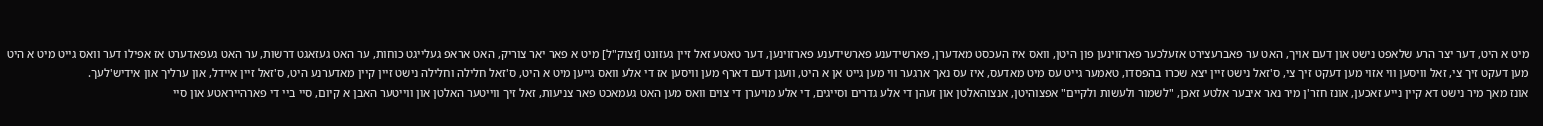מיט א היט, דער יצר הרע שלאפט נישט און דעם אויך, האט ער פאברעצירט אזעלכער פארזוינען פון היטן, וואס איז העכסט מאדערן, פארשידענע פארשידענע פארזוינען, דער טאטע זאל זיין געזונט [זצוק"ל] מיט א פאר יאר צוריק, האט אראפ געלייגט כוחות, ער האט געזאגט דרשות, ער האט געפאדערט אז אפילו דער וואס גייט מיט א היט מען דעקט זיך צי, זאל וויסען ווי אזוי מען דעקט זיך צי, ס'זאל נישט זיין יצא שכרו בהפסדו, טאמער גייט עס מיט מאדעס, איז עס נאך ארגער ווי מען גייט אן א היט, וועגן דעם דארף מען וויסען אז די אלע וואס גייען מיט א היט, ס'זאל חלילה וחלילה נישט זיין קיין מאדערנע היט, ס'זאל זיין איידל, און ערליך און אידיש'לעך.
אונז מאך מיר נישט דא קיין נייע זאכען, אונז חזר'ן מיר נאר איבער אלטע זאכן, "לשמור ולעשות ולקיים" אפצוהיטן, אנצוהאלטן און זעהן די אלע גדרים וסייגים, די אלע מויערן די צוים וואס מען האט געמאכט פאר צניעות, זאל זיך ווייטער האלטן און ווייטער האבן א קיום, סיי ביי די פארהייראטע און סיי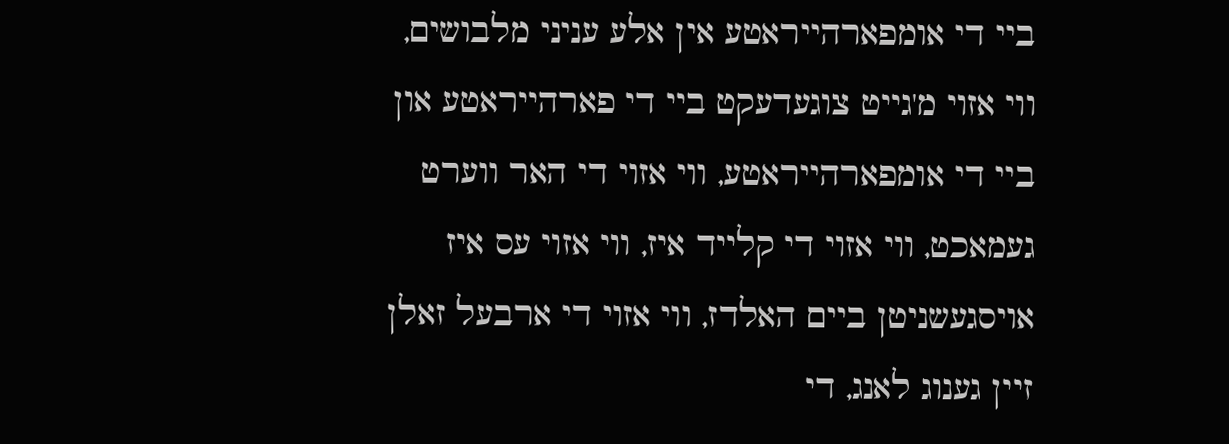ביי די אומפארהייראטע אין אלע עניני מלבושים, ווי אזוי מ'גייט צוגעדעקט ביי די פארהייראטע און ביי די אומפארהייראטע, ווי אזוי די האר ווערט געמאכט, ווי אזוי די קלייד איז, ווי אזוי עס איז אויסגעשניטן ביים האלדז, ווי אזוי די ארבעל זאלן זיין גענוג לאנג, די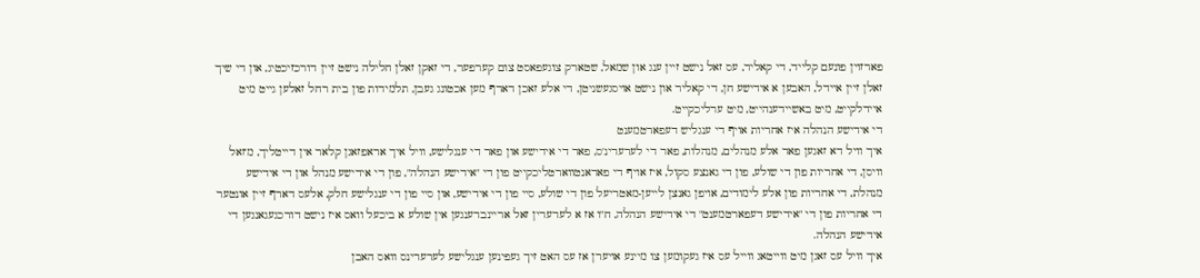פארזוין פונעם קלייד, די קאליר, עס זאל נישט זיין ענג און שמאל, שטארק צוגעפאסט צום קערפער, די זאקן זאלן חלילה נישט זיין דורכזיכטיג, און די שיך זאלן זיין איידל, האבען א אידישע חן, די קאליר און נישט אויסגעשניטן, די אלע זאכן דארף מען אכטונג געבן, תלמידות פון בית רחל זאלען גייט מיט איידלקייט, מיט באשיידענהייט, מיט ערליכקייט.
די אידישע הנהלה איז אחריות אויף די ענגליש דעפארטמענט
איך וויל דא זאגען פאר אלע מנהלים, מנהלות, פאר די לערערינ'ס, פאר די אידישע און פאר די ענגלישע, וויל איך אראפזאגן קלאר אין דייטליך, מ'זאל וויסן, די אחריות פון די שולע, פון די גאנצע סקול, איז אויף די פאראנטווארטליכקייט פון די "אידישע הנהלה", פון די אידישע מנהל און די אידישע מנהלת, די אחריות פון אלע לימודים, אויפן גאנצן לייען-מאטריעל פון די שולע, סיי פון די אידישע, און סיי פון די ענגלישע חלק, אלעס דארף זיין אונטער די אחריות פון די "אידישע דעפארטמענט" די אידישע הנהלה, ח"ו אז א לערערין זאל אריינברענגען אין שולע א ביכעל וואס איז נישט דורכגעגאנגען די אידישע הנהלה.
איך וויל עס זאגן מיט ווייטאג ווייל עס איז געקומען צו מיינע אויערן אז עס האט זיך געפינען ענגלישע לערערינס וואס האבן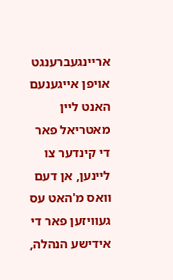אריינגעברענגט אויפן אייגענעם האנט ליין מאטריאל פאר די קינדער צו ליינען, אן דעם וואס מ'האט עס געוויזען פאר די אידישע הנהלה,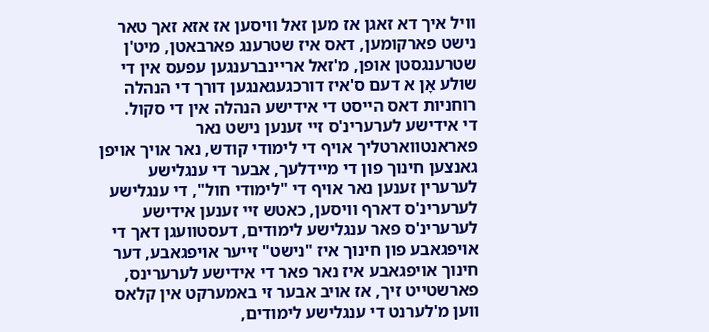וויל איך דא זאגן אז מען זאל וויסען אז אזא זאך טאר נישט פארקומען, דאס איז שטרענג פארבאטן, מיט'ן שטרענגסטן אופן, מ'זאל אריינברענגען עפעס אין די שולע אָן א דעם ס'איז דורכגעגאנגען דורך די הנהלה רוחניות דאס הייסט די אידישע הנהלה אין די סקול.
די אידישע לערערינ'ס זיי זענען נישט נאר פאראנטווארטליך אויף די לימודי קודש, נאר אויך אויפן גאנצען חינוך פון די מיידלעך, אבער די ענגלישע לערערין זענען נאר אויף די "לימודי חול", די ענגלישע לערערינ'ס דארף וויסען, כאטש זיי זענען אידישע לערערינ'ס פאר ענגלישע לימודים, דעסטוועגן דאך די אויפגאבע פון חינוך איז "נישט" זייער אויפגאבע, דער חינוך אויפגאבע איז נאר פאר די אידישע לערערינס, פארשטייט זיך, אז אויב אבער זי באמערקט אין קלאס ווען מ'לערנט די ענגלישע לימודים,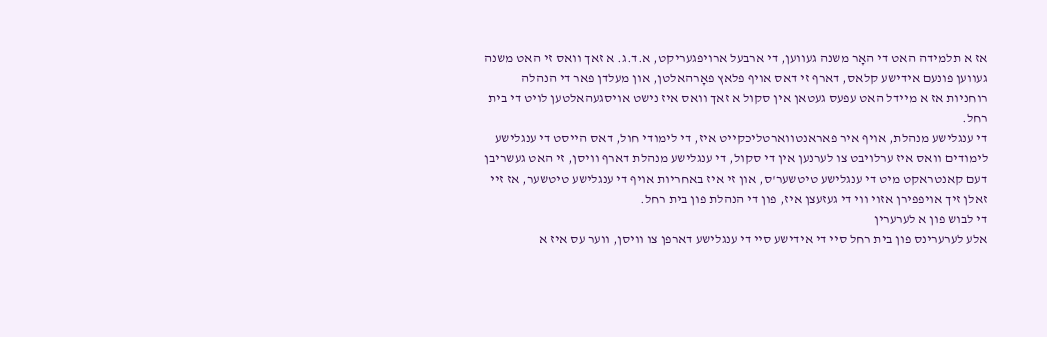אז א תלמידה האט די האָר משנה געווען, די ארבעל ארויפגעריקט, א.ד.ג. א זאך וואס זי האט משנה געווען פונעם אידישע קלאס, דארף זי דאס אויף פלאץ פאָרהאלטן, און מעלדן פאר די הנהלה רוחניות אז א מיידל האט עפעס געטאן אין סקול א זאך וואס איז נישט אויסגעהאלטען לויט די בית רחל.
די ענגלישע מנהלת, אויף איר פאראנטווארטליכקייט איז, די לימודי חול, דאס הייסט די ענגלישע לימודים וואס איז ערלויבט צו לערנען אין די סקול, די ענגלישע מנהלת דארף וויסן, זי האט געשריבן דעם קאנטראקט מיט די ענגלישע טיטשער'ס, און זי איז באחריות אויף די ענגלישע טיטשער, אז זיי זאלן זיך אויפפירן אזוי ווי די געזעצן איז, פון די הנהלת פון בית רחל.
די לבוש פון א לערערין
אלע לערערינס פון בית רחל סיי די אידישע סיי די ענגלישע דארפן צו וויסן, ווער עס איז א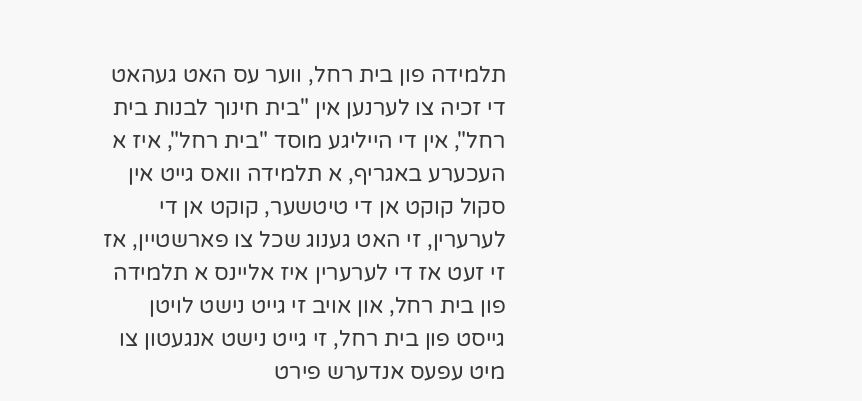תלמידה פון בית רחל, ווער עס האט געהאט די זכיה צו לערנען אין "בית חינוך לבנות בית רחל", אין די הייליגע מוסד "בית רחל", איז א העכערע באגריף, א תלמידה וואס גייט אין סקול קוקט אן די טיטשער, קוקט אן די לערערין, זי האט גענוג שכל צו פארשטיין, אז זי זעט אז די לערערין איז אליינס א תלמידה פון בית רחל, און אויב זי גייט נישט לויטן גייסט פון בית רחל, זי גייט נישט אנגעטון צו מיט עפעס אנדערש פירט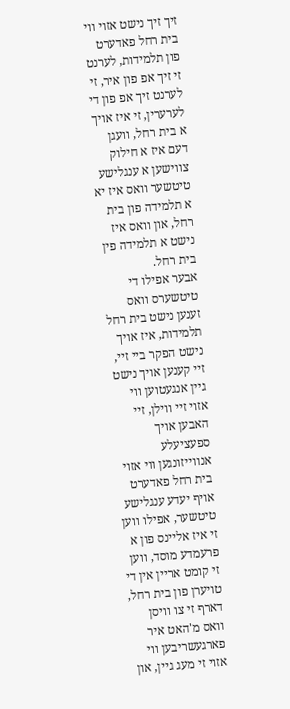זיך זיך נישט אזוי ווי בית רחל פאדערט פון תלמידות, לערנט זי זיך אפ פון איר, זי לערנט זיך אפ פון די לערערין, זי איז אויך א בית רחל, וועגן דעם איז א חילוק צווישען א ענגלישע טיטשער וואס איז יא א תלמידה פון בית רחל, און וואס איז נישט א תלמידה פין בית רחל.
אבער אפילו די טיטשערס וואס זענען נישט בית רחל תלמידות, איז אויך נישט הפקר ביי זיי, זיי קענען אויך נישט גיין אנגעטוען ווי אזוי זיי ווילן, זיי האבען אויך ספעציעלע אנווייזונגען ווי אזוי בית רחל פאדערט אויף יעדע ענגלישע טיטשער, אפילו ווען זי איז אליינס פון א פרעמדע מוסד, ווען זי קומט אריין אין די טויערן פון בית רחל, דארף זי צו וויסן וואס מ'האט איר פארגעשריבען ווי אזוי זי מעג גיין, און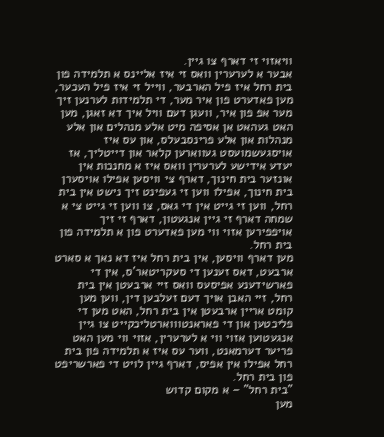וויאזוי זי דארף צו גיין.
אבער א לערערין וואס זי איז אליינס א תלמידה פון בית רחל איז פיל הארבער, ווייל זי איז פיל העכער, מען פאדערט פון איר מער, די תלמידות לערנען זיך מער אפ פון איר, וועגן דעם וויל איך דא זאגן, מען האט געהאט אן אסיפה מיט אלע מנהלים און אלע מנהלות און אלע פרינסבעלס, און עס איז אויסגעשמועסט געווארען קלאר און דייטליך, אז יעדע אידישע לערערין וואס איז א מחנכות אין אונזער בית חינוך, דארף צי וויסען אפילו אויסערן בית חינוך, אפילו ווען זי געפינט זיך נישט אין בית רחל, ווען זי גייט אין די גאס, צו ווען זי גייט צי א שמחה דארף זי גיין אנגעטון, דארף זי זיך אויפפירען אזוי ווי מען פאדערט פון א תלמידה פון בית רחל.
מען דארף וויסען, אין בית רחל איז דא נאך א סארט ארבעט, דאס זענען די סעקריטאר'ס, אין די פארשידענע אפיסעס וואס זיי ארבעטן אין בית רחל, זיי האבן אויך דעם זעלבען דין, ווען מען קומט אריין ארבעטן אין בית רחל, האט מען די פליכטען און די פאראנטוווארטליכקייט צו גיין אנגעטוען אזוי ווי א לערערין, אזוי ווי מען האט פריער דערמאנט, ווער עס איז א תלמידה פון בית רחל אפילו אין אפיס, דארף גיין לויט די פארשריפט פון בית רחל.
"בית רחל" – א מקום קדוש
מען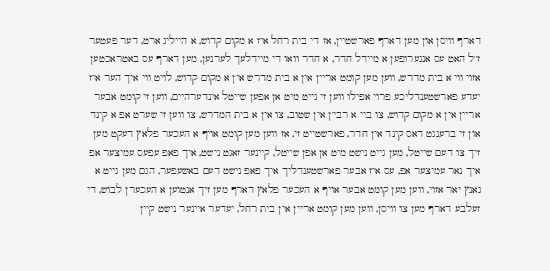דארף וויסן און מען דארף פארשטיין, אז די בית רחל איז א מקום קדוש, א הייליג ארט, דער פעטער ז"ל האט עס אנגערופען א מיידל חדר, א חדר וואו די מיידלעך לערנען, מען דארף עס באטראכטען אזוי ווי א בית מדרש, ווען מען קומט אריין אין א בית מדרש אין א מקום קדוש, לויט ווי איך הער איז יעדע פארשטענדליכע פרוי אפילו ווען זי גייט מיט אן אפען שייטל אינדערהיים, ווען זי קומט אבער אריין אין א מקום קדוש, צו ביי א רבי'ן אין שטוב, צו אין א בית המדרש, צו ווען זי שערט אפ א קינד און זי ברענגט דאס קינד אין חדר, פארשטייט זי, אז ווען מען קומט אויף א העכער פלאץ דעקט מען זיך צו דעם שייטל, מען גייט נישט מיט אן אפן שייטל, קיינער זאגט נישט, איך פאפ עפעס עמיצער אפ איך נאר עמיצער אפ, עס איז אבער פארשטענדליך איך פאפ נישט דעם באשעפער, הגם מען גייט א גאנץ יאר אזוי, ווען מען קומט אבער אויף א העכער פלאץ דארף מען זיך אנטוען א העכערן לבוש, די זעלבע דארף מען צו וויסן, ווען מען קומט אריין אין בית רחל, יעדער איינער נישט קיין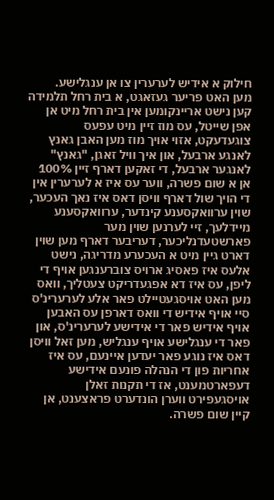חילוק א אידיש לערערין צו אן ענגלישע.
מען האט פריער געזאגט, א בית רחל תלמידה קען נישט אריינקומען אין בית רחל מיט אן אפן שייטל, עס מוז זיין מיט עפעס צוגעדעקט, אזוי אויך מוז מען האבן גאנץ לאנגע ארבעל, און איך וויל זאגן, "גאנץ" לאנגער ארבעל, די זאקען דארף זיין 100% אן א שום פשרה, ווער עס איז א לערערין אין די הויך שול דארף וויסן דאס איז נאך העכער, שוין ערוואקסענע קינדער, ערוואקסענע מיידלעך, זיי לערנען שוין מער פארשטעדנליכער, דעריבער דארף מען שוין דארט גיין מיט א העכערע מדריגה, נישט אלעס איז פאסיג ארויס צוברענגען אויף די ליפן, עס איז דא אפגעדריקט צעטליך, וואס מען האט אויסגעטיילט פאר אלע לערערינ'ס סיי אויף אידיש די וואס דארפן עס האבען אויף אידיש פאר די אידישע לערערינ'ס, און פאר די ענגלישע אויף ענגליש, מען זאל וויסן דאס איז נוגע פאר יעדען איינעם, עס איז אחריות פון די הנהלה פונעם אידישע דעפארטמענט, אז די תקנות זאלן אויסגעפירט ווערן הונדערט פראצענט, אן קיין שום פשרה.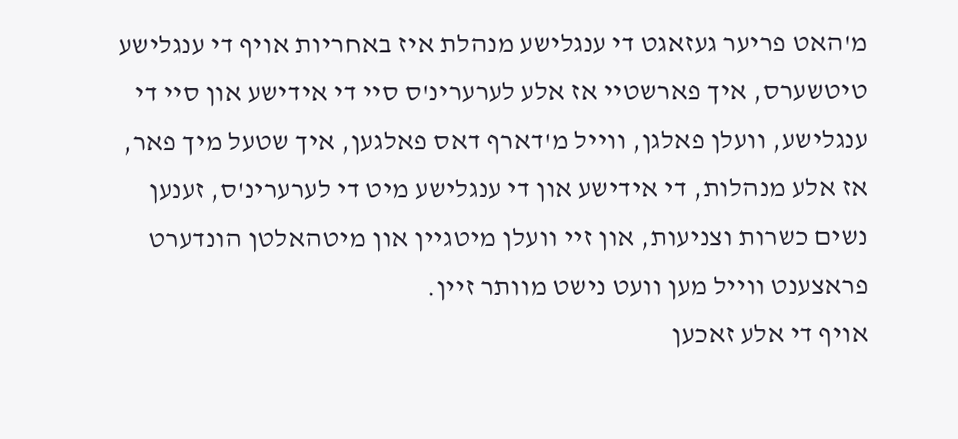מ'האט פריער געזאגט די ענגלישע מנהלת איז באחריות אויף די ענגלישע טיטשערס, איך פארשטיי אז אלע לערערינ'ס סיי די אידישע און סיי די ענגלישע, וועלן פאלגן, ווייל מ'דארף דאס פאלגען, איך שטעל מיך פאר, אז אלע מנהלות, די אידישע און די ענגלישע מיט די לערערינ'ס, זענען נשים כשרות וצניעות, און זיי וועלן מיטגיין און מיטהאלטן הונדערט פראצענט ווייל מען וועט נישט מוותר זיין.
אויף די אלע זאכען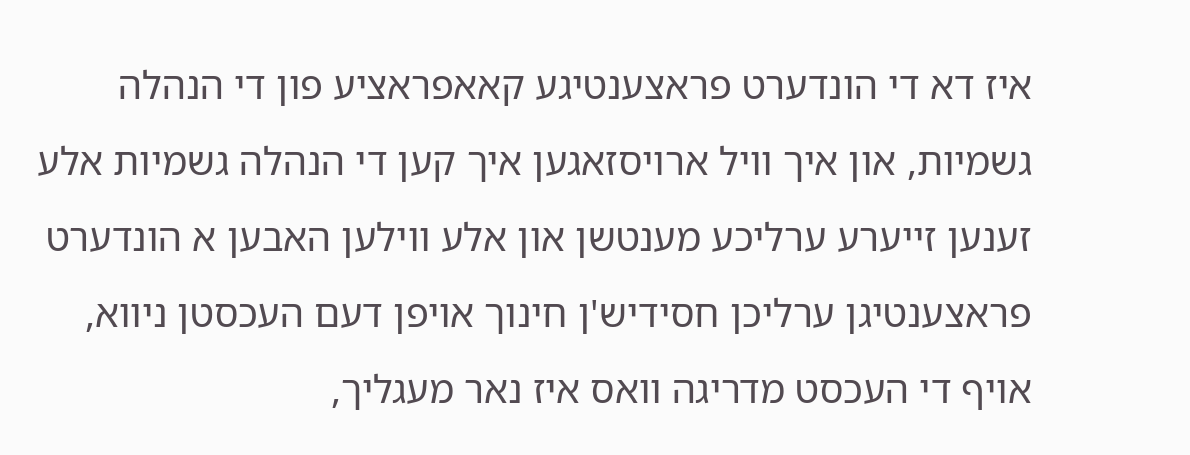איז דא די הונדערט פראצענטיגע קאאפראציע פון די הנהלה גשמיות, און איך וויל ארויסזאגען איך קען די הנהלה גשמיות אלע זענען זייערע ערליכע מענטשן און אלע ווילען האבען א הונדערט פראצענטיגן ערליכן חסידיש'ן חינוך אויפן דעם העכסטן ניווא, אויף די העכסט מדריגה וואס איז נאר מעגליך,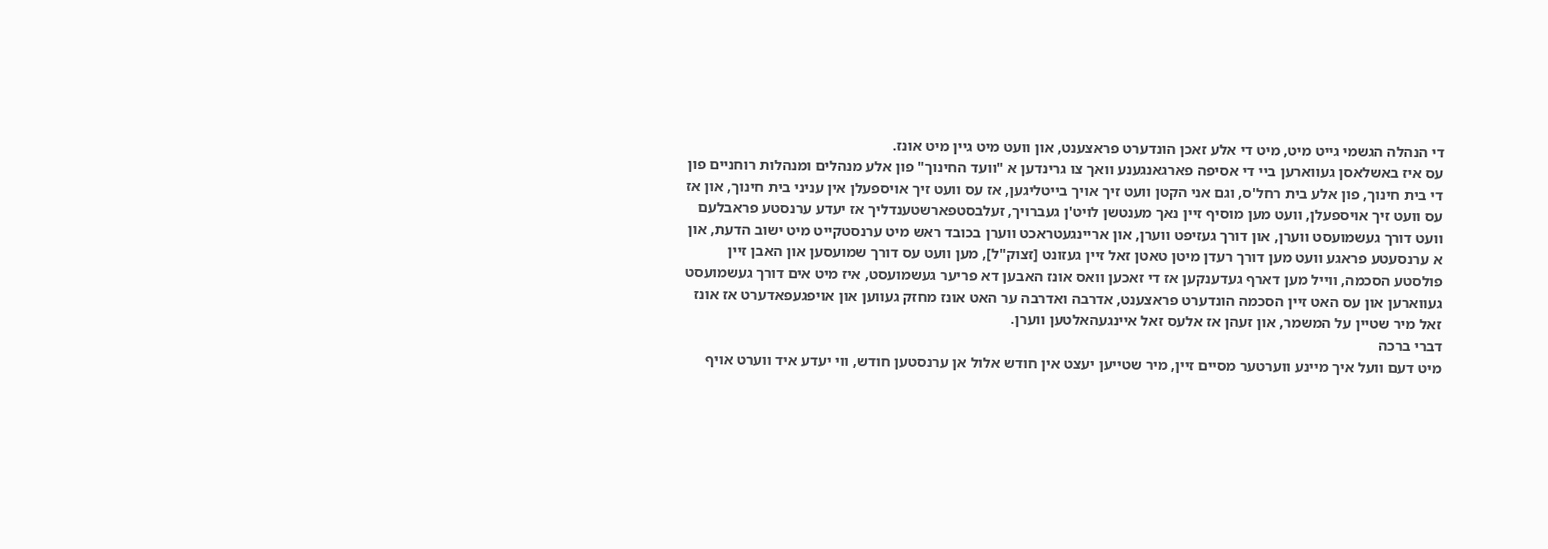די הנהלה הגשמי גייט מיט, מיט די אלע זאכן הונדערט פראצענט, און וועט מיט גיין מיט אונז.
עס איז באשלאסן געווארען ביי די אסיפה פארגאנגענע וואך צו גרינדען א "וועד החינוך" פון אלע מנהלים ומנהלות רוחניים פון די בית חינוך, פון אלע בית רחל'ס, וגם אני הקטן וועט זיך אויך בייטליגען, אז עס וועט זיך אויספעלן אין עניני בית חינוך, און אז עס וועט זיך אויספעלן, וועט מען מוסיף זיין נאך מענטשן לויט'ן געברויך, זעלבסטפארשטענדליך אז יעדע ערנסטע פראבלעם וועט דורך געשמועסט ווערן, און דורך געזיפט ווערן, און אריינגעטראכט ווערן בכובד ראש מיט ערנסטקייט מיט ישוב הדעת, און א ערנסעטע פראגע וועט מען דורך רעדן מיטן טאטן זאל זיין געזונט [זצוק"ל], מען וועט עס דורך שמועסען און האבן זיין פולסטע הסכמה, ווייל מען דארף געדענקען אז די זאכען וואס אונז האבען דא פריער געשמועסט, איז מיט אים דורך געשמועסט געווארען און עס האט זיין הסכמה הונדערט פראצענט, אדרבה ואדרבה ער האט אונז מחזק געווען און אויפגעפאדערט אז אונז זאל מיר שטיין על המשמר, און זעהן אז אלעס זאל איינגעהאלטען ווערן.
דברי ברכה
מיט דעם וועל איך מיינע ווערטער מסיים זיין, מיר שטייען יעצט אין חודש אלול אן ערנסטען חודש, ווי יעדע איד ווערט אויף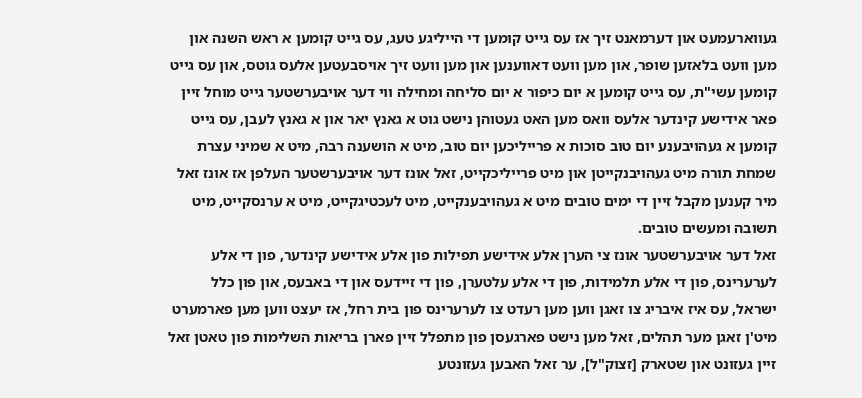געווארעמעט און דערמאנט זיך אז עס גייט קומען די הייליגע טעג, עס גייט קומען א ראש השנה און מען וועט בלאזען שופר, און מען וועט דאווענען און מען וועט זיך אויסבעטען אלעס גוטס, און עס גייט קומען עשי"ת, עס גייט קומען א יום כיפור א יום סליחה ומחילה ווי דער אויבערשטער גייט מוחל זיין פאר אידישע קינדער אלעס וואס מען האט געטוהן נישט גוט א גאנץ יאר און א גאנץ לעבן, עס גייט קומען א געהויבענע יום טוב סוכות א פרייליכען יום טוב, מיט א הושענה רבה, מיט א שמיני עצרת שמחת תורה מיט געהויבנקייטן און מיט פרייליכקייט, זאל אונז דער אויבערשטער העלפן אז אונז זאל מיר קענען מקבל זיין די ימים טובים מיט א געהויבענקייט, מיט לעכטיגקייט, מיט א ערנסקייט, מיט תשובה ומעשים טובים.
זאל דער אויבערשטער אונז צי הערן אלע אידישע תפילות פון אלע אידישע קינדער, פון די אלע לערערינס, פון די אלע תלמידות, פון די אלע עלטערן, פון די זיידעס און די באבעס, און פון כלל ישראל, עס איז איבריג צו זאגן ווען מען רעדט צו לערערינס פון בית רחל, אז יעצט ווען מען פארמערט מיט'ן זאגן מער תהלים, זאל מען נישט פארגעסן פון מתפלל זיין פארן בריאות השלימות פון טאטן זאל זיין געזונט און שטארק [זצוק"ל], ער זאל האבען געזונטע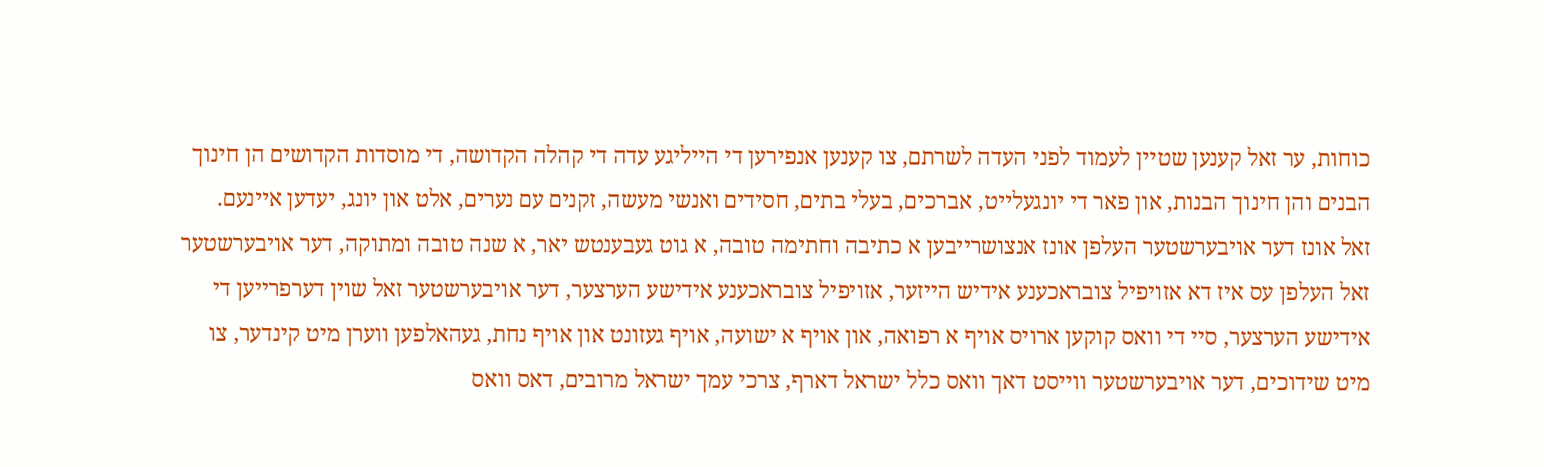כוחות, ער זאל קענען שטיין לעמוד לפני העדה לשרתם, צו קענען אנפירען די הייליגע עדה די קהלה הקדושה, די מוסדות הקדושים הן חינוך הבנים והן חינוך הבנות, און פאר די יונגעלייט, אברכים, בעלי בתים, חסידים ואנשי מעשה, זקנים עם נערים, אלט און יונג, יעדען איינעם.
זאל אונז דער אויבערשטער העלפן אונז אנצושרייבען א כתיבה וחתימה טובה, א גוט געבענטש יאר, א שנה טובה ומתוקה, דער אויבערשטער זאל העלפן עס איז דא אזויפיל צובראכענע אידיש הייזער, אזויפיל צובראכענע אידישע הערצער, דער אויבערשטער זאל שוין דערפרייען די אידישע הערצער, סיי די וואס קוקען ארויס אויף א רפואה, און אויף א ישועה, אויף געזונט און אויף נחת, געהאלפען ווערן מיט קינדער, צו מיט שידוכים, דער אויבערשטער ווייסט דאך וואס כלל ישראל דארף, צרכי עמך ישראל מרובים, דאס וואס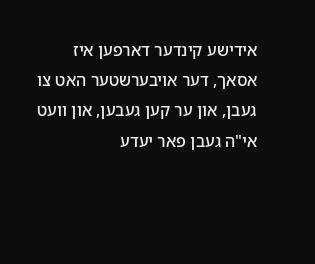אידישע קינדער דארפען איז אסאך, דער אויבערשטער האט צו געבן, און ער קען געבען, און וועט אי"ה געבן פאר יעדע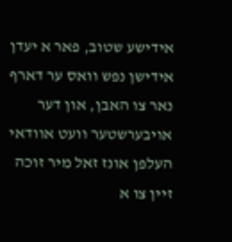אידישע שטוב, פאר א יעדן אידישן נפש וואס ער דארף נאר צו האבן, און דער אויבערשטער וועט אוודאי העלפן אונז זאל מיר זוכה זיין צו א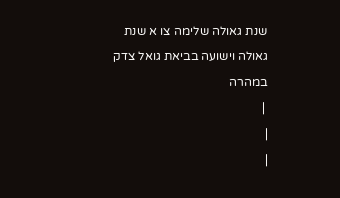שנת גאולה שלימה צו א שנת גאולה וישועה בביאת גואל צדק במהרה
 |
|
|